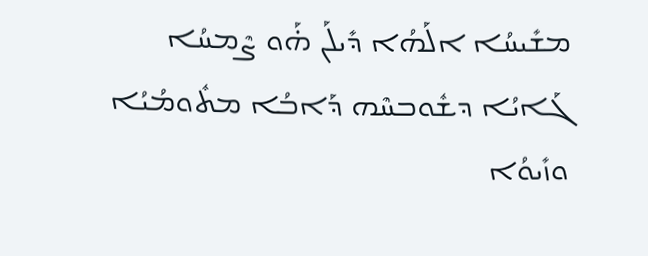ܡܫܺܝܚܳܐ ܐܠܰܗܳܐ ܕܺܝܠܰܢ ܗ̇ܰܘ ܨܶܡܚܳܐ ܓܰܐܝܳܐ ܕܫܽܘܒܚܶܗ ܕܰܐܒܳܐ ܡܬܽܘܡܳܝܳܐ ܘܙܺܝܘܳܐ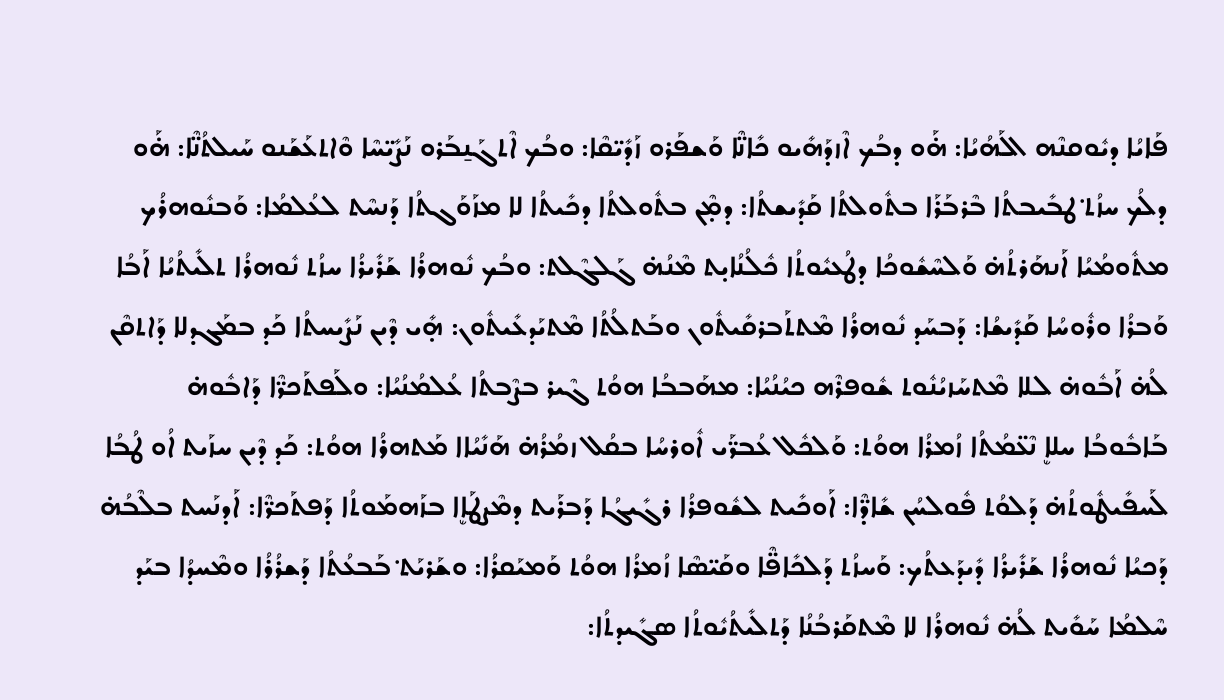ܦܰܐܝܳܐ ܕܝܽܘܩܢܶܗ ܐܠܰܗܳܝܳܐ: ܗ̇ܰܘ ܕܒܳܟ ܐܶܙܕܰܗܺܝܘ ܟܺܐܢ̈ܶܐ ܘܰܫܦܰܪܘ ܙܰܕܺܝ̈ܩܶܐ: ܘܒܳܟ ܐܶܬܓܰܢ̱ܒܰܪܘ ܢܰܨܺܝ̈ܚܶܐ ܘܶܐܬܥܰܫܰܢܘ ܚܰܝܠܬܳܢ̈ܶܐ: ܗ̇ܰܘ ܕܠܳܟ ܚܙܳܬ݀ ܛܒܺܝܒܬܳܐ ܒܶܪܒܰܪܰܐ ܒܬܽܘܠܬܳܐ ܩܰܕܺܝܫܬܳܐ: ܕܡ̣ܶܢ ܒܬܽܘܠܬܳܐ ܕܟܺܝܬܳܐ ܠܐ ܡܙܰܘܰܓܬܳܐ ܕܰܢܚܶܬ ܠܥܳܠܡܳܐ: ܘܰܒܢܽܘܗܪܳܟ ܡܬܽܘܡܳܝܳܐ ܐܰܢܗܰܪܬܳܗ̇ ܘܰܠܚܶܫܽܘܟܳܐ ܕܛܳܥܝܽܘܬܳܐ ܟܽܠܳܢܳܐܝ̣ܬ ܡܶܢܳܗ̇ ܓܰܠܓܶܠܬ: ܘܒܳܟ ܢܽܘܗܪܳܐ ܫܰܪܺܝܪܳܐ ܚܙܳܬ ܢܽܘܗܪܳܐ ܬܠܺܝܬܳܝܳܐ ܐܰܒܳܐ ܘܰܒܪܳܐ ܘܪܽܘܚܳܐ ܩܰܕܺܝܫܳܐ: ܕܰܒܚܰܕ ܢܽܘܗܪܳܐ ܡܶܬܬܰܒܪܩܺܝܬܽܘܢ ܘܒܰܬܠܳܬܳܐ ܡܶܬܝܰܕܥܺܝܬܽܘܢ: ܗ̣ܺܝ ܕܶܝܢ ܢܰܨܺܝܚܬܳܐ ܟܰܕ ܒܡܰܓܕܠܐ ܕܰܐܬܩܶܢ ܠܳܗ̇ ܐܰܒܽܘܗ̇ ܠܠܐ ܡܶܬܚܰܙܝܳܢܽܘܬ ܫܽܘܦܪܶܗ ܟܝܳܢܳܝܳܐ: ܡܗܰܒܒܳܐ ܗܘܳܬ ܓܶܝܪ ܒܨܶܒܬܳܐ ܥܳܠܡܳܢܳܝܳܐ: ܘܠܰܦܬܰܟܪ̈ܶܐ ܕܰܐܒܽܘܗ̇ ܒܰܐܒܽܘܒܳܐ ܚܠܐܷ ܢܶܥ̈ܡܳܬܳܐ ܙܳܡܪܳܐ ܗܘܳܬ: ܘܰܠܟܽܠ ܥܳܒܪ̈ܰܝ ܐܽܘܪܚܳܐ ܒܩܳܠ ܙܡܳܪܳܗ̇ ܗܰܢܺܝܳܐܐ ܡܰܬܗܪܳܐ ܗܘܳܬ: ܟܰܕ ܕܶܝܢ ܚܙܰܝܬ ܐܳܘ ܛܳܒܳܐ ܠܰܚܦܺܝܛܽܘܬܳܗ̇ ܕܰܠܘܳܬ ܦܽܘܠܚܳܢ ܫܺܐܕ̈ܶܐ: ܐܰܘܟܺܝܬ ܠܫܽܘܦܪܳܐ ܪܓܺܝܓܳܐ ܕܰܒܪܰܝܬ ܕܡܶܨܛܰܐܷܐ ܒܙܰܗܡܰܘܬܳܐ ܕܰܦܬܰܟܪ̈ܶܐ: ܐܰܕܢܰܚܬ ܒܠܶܒܳܗ̇ ܕܰܟܝܳܐ ܢܽܘܗܪܳܐ ܫܰܪܺܝܪܳܐ ܕܺܝܕܰܥܬܳܟ: ܘܰܚܙܳܬ ܕܰܠܟܺܐܦ̈ܶܐ ܘܩܰܝ̈ܣܶܐ ܙܳܡܪܳܐ ܗܘܳܬ ܘܰܡܝܰܩܪܳܐ: ܘܫܰܪܝܰܬ݀ ܒܰܒܥܳܬܳܐ ܕܰܫܪܳܪܳܐ ܘܡܶܚܕܳܐ ܒܝܰܕ ܚܶܠܡܳܐ ܚܰܘܺܝܬ ܠܳܗ̇ ܢܽܘܗܪܳܐ ܠܐ ܡܶܬܩܰܪܒܳܢܳܐ ܕܰܬܠܺܝܬܳܝܽܘܬܳܐ ܣܓܺܝܕܬܳܐ: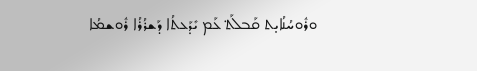ܘܪܽܘܚܳܢܳܐܝ̣ܬ ܩܰܒܠܰܬ݀ ܥܰܡ ܝܺܕܰܥܬܳܐ ܕܰܫܪܳܪܳܐ ܪܽܘܫܡܳܐ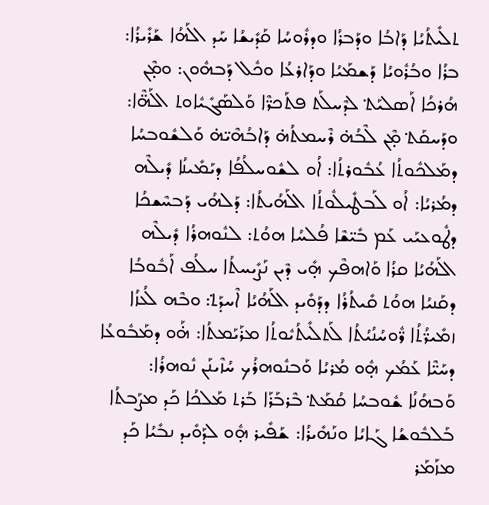ܬܠܺܝܬܳܝܳܐ ܕܰܐܒܳܐ ܘܕܰܒܪܳܐ ܘܕܪܽܘܚܳܐ ܩܰܕܺܝܫܳܐ ܚܰܕ ܐܠܰܗܳܐ ܫܰܪܺܝܪܳܐ: ܒܪܳܐ ܘܒܳܪܽܘܝܳܐ ܕܰܫܡܰܝܳܐ ܘܕܰܐܪܥܳܐ ܘܟܽܠ ܕܰܒܗܽܘܢ: ܘܡ̣ܶܢ ܗܳܪܟܳܐ ܐܰܣܠܝܰܬ݀ ܠܕܶܚܠܰܬ ܦܬܰܟܪ̈ܶܐ ܘܰܠܣܰܓܺܝܽܐܘܬ ܐܠܰܗ̈ܶܐ: ܘܕܰܚܩܰܬ݀ ܡ̣ܶܢ ܠܶܒܳܗ̇ ܪܶܚܡܬܳܗ̇ ܕܰܐܒܳܗܶܝ̈ܗ̇ ܘܰܠܫܽܘܒܚܳܐ ܕܡܰܠܟܽܘܬܳܐ ܥܳܒܽܘܪܬܳܐ: ܐܳܘ ܠܫܽܘܚܠܳܦܳܐ ܕܝܰܡܺܝܢܳܐ ܕܺܝܠܶܗ ܕܡܳܪܝܳܐ: ܐܳܘ ܠܰܒܛܺܝܠܽܘܬܳܐ ܐܠܰܗܳܝܬܳܐ: ܕܰܠܗܳܝ ܕܰܒܚܶܫܟܳܐ ܕܛܽܘܥܝܰܝ ܥܰܡ ܒܺܝ̈ܫܶܐ ܦܳܠܚܳܐ ܗܘܳܬ: ܠܢܽܘܗܪܳܐ ܕܺܝܠܶܗ ܐܠܰܗܳܝܳܐ ܩܪܳܐ ܘܰܐܗܦܶܟ ܗ̣ܺܝ ܕܶܝܢ ܢܰܨܺܝܚܬܳܐ ܚܠܳܦ ܐܰܒܽܘܒܳܐ ܕܩܰܢܝܳܐ ܗܘܳܬ ܩܺܝܬܳܪܳܐ ܕܕܰܘܺܝܕ ܐܠܰܗܳܝܳܐ ܐܶܚܕܰܬ݀: ܘܒܶܗ ܠܳܥܙܳܐ ܙܡܺܝܪ̈ܳܬܳܐ ܪ̈ܽܘܚܳܢܳܝܳܬܳܐ ܠܰܬܠܺܝܬܳܝܽܘܬܳܐ ܡܪܰܝܰܡܬܳܐ: ܗ̇ܰܘ ܕܡܰܒܽܘܥܳܐ ܕܚܰܝ̈ܶܐ ܥܰܡܳܟ ܗ̣ܽܘ ܡܳܪܝܳܐ ܘܰܒܢܽܘܗܪܳܟ ܚܳܙܶܝܢܰܢ ܢܽܘܗܪܳܐ: ܘܰܒܗܳܢܳܐ ܫܽܘܒܚܳܐ ܩܳܡܰܬ݀ ܒܶܪܒܰܪܰܐ ܒܰܪܬ ܡܰܠܟܳܐ ܟܰܕ ܡܨܰܒܬܳܐ ܒܰܠܒܽܘܫܳܐ ܓܰܐܝܳܐ ܘܢܰܗܺܝܪܳܐ: ܫܰܦܺܝܪ ܗ̣ܽܘ ܠܕܰܘܺܝܕ ܢܒܺܝܳܐ ܟܰܕ ܡܙܰܡܰܪ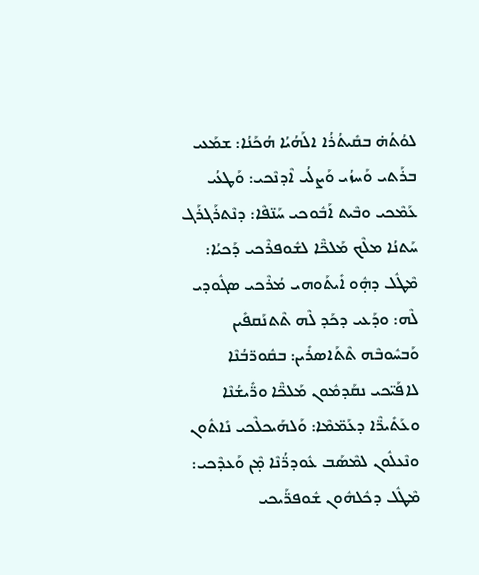ܠܘܳܬܳܗ̇ ܒܩܺܝܬܳܪܳܐ ܐܠܰܗܳܝܳܐ ܗܳܟܰܢܳܐ: ܫܡܰܥܝ ܒܪܰܬܝ ܘܰܚܙܳܝ ܘܰܨܠܳܝ ܐܶܕܢܶܟܝ: ܘܰܛܥܳܝ ܥܰܡܶܟܝ ܘܒܶܝܬ ܐܰܒܽܘܟܝ ܚܰܢ̈ܦܶܐ: ܕܢܶܬܪܰܓܪܰܓ ܚܰܬܢܳܐ ܡܠܶܟ ܡܰܠܟ̈ܶܐ ܠܫܽܘܦܪܶܟܝ ܕܰܟܝܳܐ: ܡܶܛܽܠ ܕܗ̣ܽܘ ܐܺܝܬܰܘܗܝ ܡܳܪܶܟܝ ܣܓܽܘܕܝ ܠܶܗ: ܘܕܰܥܝ ܕܟܰܕ ܠܶܗ ܬܶܬܢܰܩܦܺܝܢ ܘܰܒܚܽܘܒܶܗ ܬܶܬܰܐܣܪܺܝܢ: ܒܩܽܘܪ̈ܒܳܢܶܐ ܠܐܦܰܝ̈ܟܝ ܢܩܰܕܡܽܘܢ ܡܰܠܟ̈ܶܐ ܘܪ̈ܺܝܫܳܢܶܐ ܘܥܰܬܺܝܪ̈ܶܐ ܕܥܰܡ̈ܡܶܐ: ܘܰܠܗܰܝܟܠܶܟܝ ܢܺܐܬܽܘܢ ܘܢܶܥܠܽܘܢ ܠܡܶܣܰܒ ܥܽܘܕܪ̈ܳܢܶܐ ܡ̣ܶܢ ܘܰܥܕܶܟܝ: ܡܶܛܽܠ ܕܟܽܠܗܽܘܢ ܫܽܘܦܪ̈ܰܝܟܝ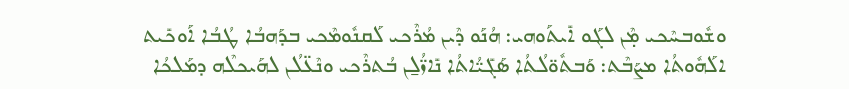ܘܫܽܘܒܚܶܟܝ ܡ̣ܶܢ ܠܓܰܘ ܐܺܝܬܰܘܗܝ: ܗܳܢܰܘ ܕܶܝܢ ܡܳܪܶܟܝ ܠܰܩܢܽܘܡܶܟܝ ܒܕܰܗܒܳܐ ܛܳܒܳܐ ܐܰܘܟܺܝܬ ܐܠܰܗܽܘܬܳܐ ܡܨܰܒܶܬ: ܘܰܒܬܽܘ̈ܠܳܬܳܐ ܣܰܓܺܝ̈ܳܐܬܳܐ ܢܺܐܙ̈ܳܠ̱ܢ ܒܳܬܪܶܟܝ ܘܢܶܥ̈ܠܳܢ ܠܗܰܝܟܠܶܗ ܕܡܰܠܟܳܐ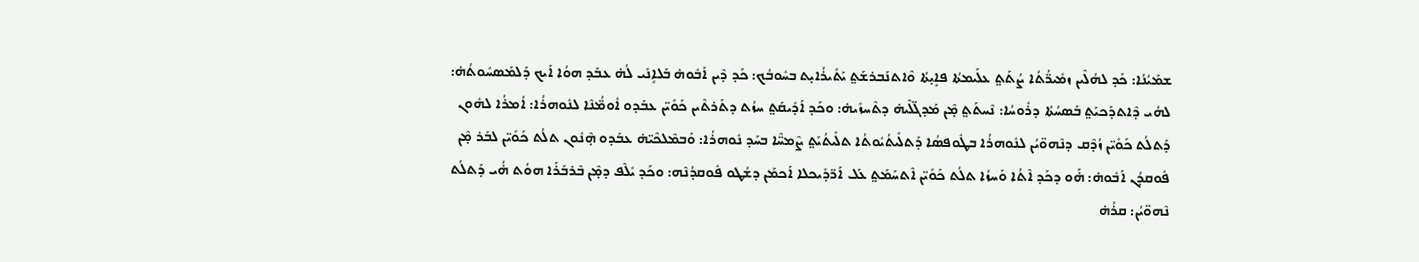ܫܡܰܝܳܢܳܐ: ܟܰܕ ܠܗܳܠܶܝܢ ܙܡܺܝܪ̈ܳܬܳܐ ܨܳܬܰܬ݀ ܥܠܰܝܡܬܳܐ ܦܐܻܝ̣ܬܳܐ ܘܶܐܬܢܰܒܪܫܰܬ݀ ܝܰܬܺܝܪܳܐܝ̣ܬ ܒܚܽܘܒܳܟ: ܟܰܕ ܕܶܝܢ ܐܰܒܽܘܗ̇ ܒܰܠܐܱܢܺܝ ܠܳܗ̇ ܥܒܰܕ ܗܘܳܐ ܐܰܝܟ ܕܰܠܡܰܣܚܽܘܬܳܗ̇: ܠܗܳܝ ܕܶܐܬܕܰܟܝܰܬ݀ ܒܰܣܚܳܬܳܐ ܕܪܽܘܚܳܐ: ܢܶܚܬܰܬ݀ ܡ̣ܶܢ ܡܰܕܓ̈ܠܶܝܗ̇ ܕܬܶܚܙܺܝܗ̇: ܘܟܰܕ ܐܰܕܺܝܩܰܬ݀ ܚܙܳܬ ܕܬܰܪܬܶܝܢ ܟܰܘܺܝ̈ܢ ܥܒܰܕܘ ܐܽܘܡ̈ܳܢܶܐ ܠܢܽܘܗܪܳܐ: ܐܳܡܪܳܐ ܠܗܽܘܢ ܕܰܬܠܳܬ ܟܰܘܺܝ̈ܢ ܙܳܕܶܩ ܕܢܶܗܘ̈ܝܳܢ ܠܢܽܘܗܪܳܐ ܒܛܽܘܦܣܳܐ ܕܰܬܠܺܝܬܳܝܽܘܬܳܐ ܬܠܺܝܬܳܝܰܬ݀ ܨܶܡܚ̈ܶܐ ܒܚܰܕ ܢܽܘܗܪܳܐ: ܘܰܒܡܶܠܟܶܝ̈ܗ̇ ܥܒܰܕܘ ܗ̣ܶܢܽܘܢ ܬܠܳܬ ܟܰܘܺܝ̈ܢ ܠܒܰܪ ܡ̣ܶܢ ܦܽܘܩܕܳܢ ܐܰܒܽܘܗ̇: ܗ̇ܰܘ ܕܟܰܕ ܐܶܬܳܐ ܘܰܚܙܳܐ ܬܠܳܬ ܟܰܘܺܝ̈ܢ ܐܶܬܚܰܡܰܬ݀ ܥܰܠ ܐܰܪ̈ܕܺܝܟܠܐ ܐܰܟܡܰܢ ܕܫܳܛܘ ܦܽܘܩܕܳܢܶܗ: ܘܟܰܕ ܝܺܠܶܦ ܕܡ̣ܶܢ ܒܶܪܒܰܪܰܐ ܗܘܳܬ ܗ̇ܳܝ ܕܰܬܠܳܬ ܢܶܗܘ̈ܝܳܢ: ܩܪܳܗ̇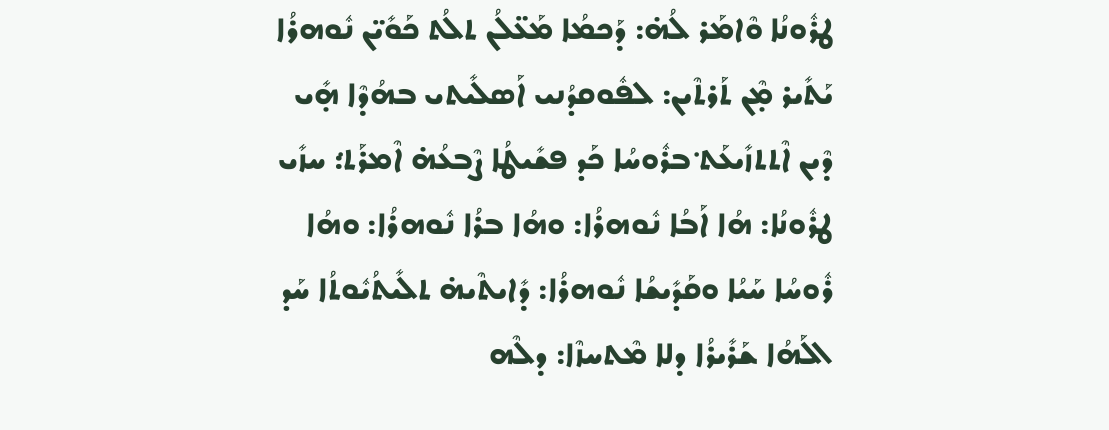ܛܪܽܘܢܳܐ ܘܶܐܡܰܪ ܠܳܗ̇: ܕܰܟܡܳܐ ܡܰܥ̈ܠܳܢ ܬܠܳܬ ܟܰܘܺܝ̈ܢ ܢܽܘܗܪܳܐ ܝܰܬܺܝܪ ܡ̣ܶܢ ܬܰܪܬܶܝܢ: ܠܦܽܘܩܕܳܢܝ ܐܰܣܠܺܝܬܝ ܒܗܳܕܶܐ ܗ̣ܺܝ ܕܶܝܢ ܐܶܬܬܙܺܝܥܰܬ݀ ܒܪܽܘܚܳܐ ܟܰܕ ܦܫܺܝܛܳܐ ܨܶܒܥܳܗ̇ ܐܶܡܪܰܬ݀: ܚܙܺܝ ܛܪܽܘܢܳܐ: ܗܳܐ ܐܰܒܳܐ ܢܽܘܗܪܳܐ: ܘܗܳܐ ܒܪܳܐ ܢܽܘܗܪܳܐ: ܘܗܳܐ ܪܽܘܚܳܐ ܚܰܝܳܐ ܘܩܰܕܺܝܫܳܐ ܢܽܘܗܪܳܐ: ܕܺܐܝܬܶܝܗ̇ ܬܠܺܝܬܳܝܽܘܬܳܐ ܚܰܕ ܐܠܰܗܳܐ ܫܰܪܺܝܪܳܐ ܕܠܐ ܡܶܬܚܙܶܐ: ܕܠܶܗ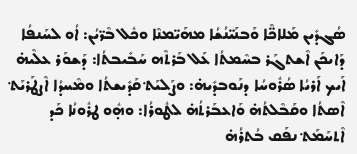ܣܳܓܕܺܝܢ ܡܰܠܐܟ̈ܶܐ ܘܰܒܢܰܝ̈ܢܳܫܳܐ ܡܗܰܝ̈ܡܢܶܐ ܘܟܽܠ ܒܶܪ̈ܝܳܢ: ܐܳܘ ܠܚܰܢܦܳܐ ܕܰܐܝܟܰܢ ܐܶܫܬܓܰܪ ܒܚܶܡܬܳܐ ܥܰܠ ܒܰܪܬܶܗ ܚܰܒܺܝܒܬܳܐ: ܕܰܫܘܰܪ ܥܠܶܝܗ̇ ܐܰܝܟ ܐܰܪܝܳܐ ܣܳܪܽܘܚܳܐ ܕܢܰܘܒܕܺܝܗ̇: ܘܨܰܠܝܰܬ݀ ܩܰܕܺܝܫܬܳܐ ܘܡܶܚܕܳܐ ܐܶܨܛܰܪܝܰܬ݀ ܐܶܣܬܳܐ ܘܩܰܒܶܠܬܳܗ̇ ܘܰܐܥܒܰܪܬܳܗ̇ ܠܛܽܘܪܳܐ: ܘܗ̣ܽܘ ܛܪܽܘܢܳܐ ܟܰܕ ܐܶܬܚܰܡܰܬ݀ ܢܦܰܩ ܒܳܬܪܳܗ̇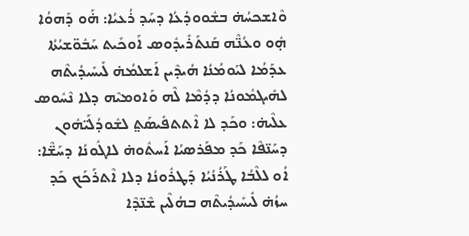ܘܶܐܫܟܚܳܗ̇ ܒܫܽܘܘܕܳܥܳܐ ܕܚܰܕ ܪܳܥܝܳܐ: ܗ̇ܰܘ ܕܰܗܘܳܐ ܗ̣ܽܘ ܘܥܳܢ̈ܶܗ ܩܰܢܬܰܪܺܝܕܽܘܣ ܐܰܘܟܺܝܬ ܚܰܒܽܘ̈ܫܝܳܬܳܐ ܥܕܰܡܳܐ ܠܝܰܘܡܳܢܳܐ ܗܳܝܕܶܝܢ ܐܰܫܠܡܳܗ̇ ܠܺܝܚܺܝܕܳܝܬܶܗ ܠܗܺܝܓܡܽܘܢܳܐ ܕܕܳܡܶܐ ܠܶܗ ܘܰܐܘܡܝܶܗ ܕܠܐ ܢܶܚܽܘܣ ܥܠܶܝܗ̇: ܘܟܰܕ ܠܐ ܐܶܬܬܦܺܝܣܰܬ݀ ܠܫܽܘܕܳܠܰܝ̈ܗܽܘܢ ܕܚܰܢ̈ܦܶܐ ܟܰܕ ܡܦܰܪܣܝܳܐ ܐܰܚܬܽܘܗ̇ ܠܐܓܽܘܢܳܐ ܕܚܰܫ̈ܶܐ: ܐܳܘ ܠܠܶܒܳܐ ܛܰܪܳܢܳܝܳܐ ܕܰܛܪܽܘܢܳܐ ܕܠܐ ܐܶܬܪܰܟܰܟ ܟܰܕ ܚܙܳܗ̇ ܠܺܝܚܺܝܕܳܝܬܶܗ ܒܗܳܠܶܝܢ ܫܶܢ̈ܕܶܐ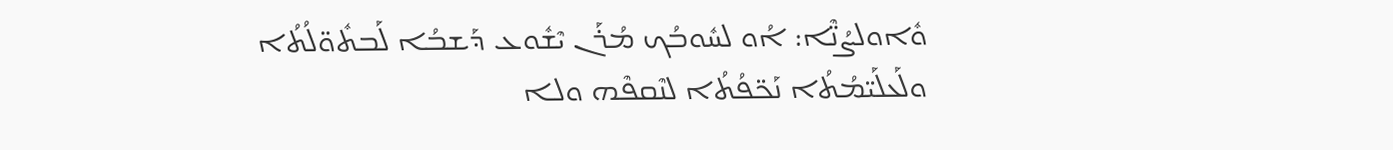ܘܽܐܘܠܨܳܢ̈ܶܐ: ܐܳܘ ܠܚܽܘܒܳܟ ܡܳܪܰܢ ܝܶܫܽܘܥ ܕܰܫܒܳܐ ܠܰܒܬܽܘ̈ܠܳܬܳܐ ܘܠܰܥܠܰܝ̈ܡܳܬܳܐ ܢܰܟ̈ܦܳܬܳܐ ܠܢܶܩܦܶܗ ܘܠܐ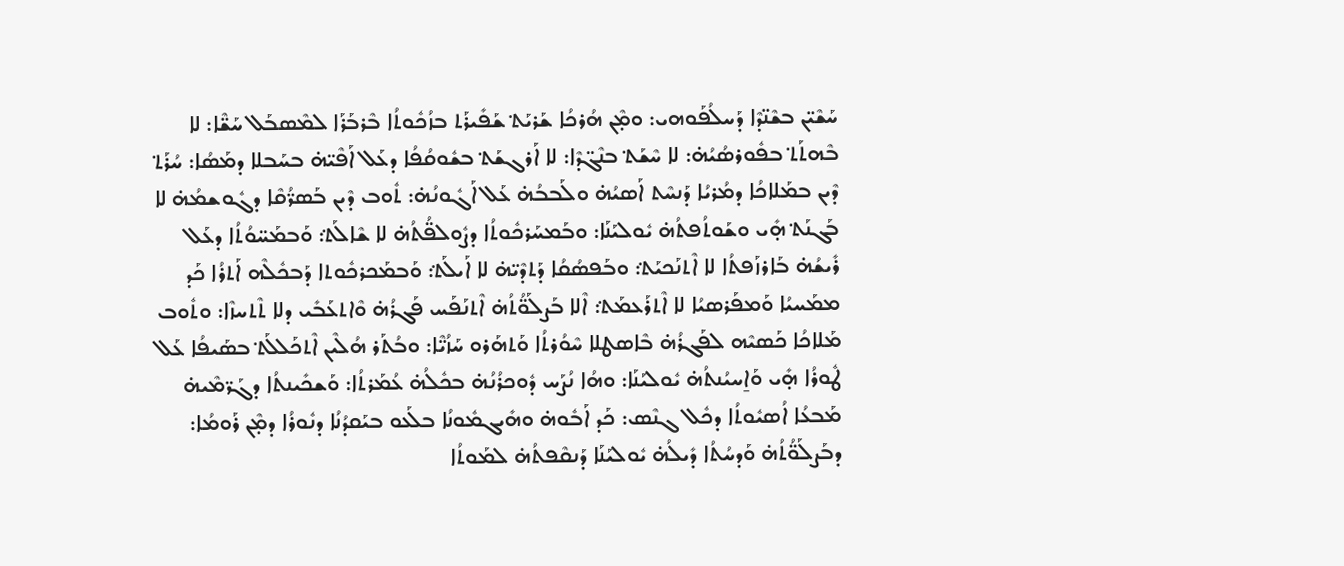ܚܰܫܶܝ̈ܢ ܒܫܶܢ̈ܕܶܐ ܕܰܚܠܳܦܰܘܗܝ: ܘܡ̣ܶܢ ܗܳܪܟܳܐ ܫܰܪܝܰܬ݀ ܫܰܦܺܝܪܰܬ ܒܙܳܟܽܘܬܳܐ ܒܶܪܒܰܪܰܐ ܠܡܶܣܒܰܠ ܚܰܫ̈ܶܐ: ܠܐ ܒܶܗܬܰܬ݀ ܒܦܽܘܪܣܳܝܳܗ̇: ܠܐ ܚܶܫܰܬ݀ ܒܢܶܓ̈ܕܶܐ: ܠܐ ܐܰܪܓܫܰܬ݀ ܒܫܽܘܩܳܦܳܐ ܕܥܰܠ ܐܰܦܶܝ̈ܗ̇ ܒܚܰܒܠܐ ܕܡܰܣܳܐ: ܚܳܪܰܬ݀ ܕܶܝܢ ܒܡܰܠܐܟܳܐ ܕܡܳܪܝܳܐ ܕܰܢܚܶܬ ܐܰܣܝܳܗ̇ ܘܠܰܒܒܳܗ̇ ܥܰܠ ܐܰܓܽܘܢܳܗ̇: ܬܽܘܒ ܕܶܝܢ ܒܰܣܪ̈ܳܩܶܐ ܕܓܽܘܫܡܳܗ̇ ܠܐ ܒܰܓܢܰܬ݀ ܗ̣ܺܝ ܘܫܰܘܬܳܦܬܳܗ̇ ܝܽܘܠܝܰܢܰܐ: ܘܒܰܡܚܰܪܟܽܘܬܳܐ ܕܨܽܘܠܦ̈ܳܬܳܗ̇ ܠܐ ܫܶܐܠܰܬ݀: ܘܰܒܡܰܚ̈ܘܳܬܳܐ ܕܥܰܠ ܪܺܝܫܳܗ̇ ܒܰܐܪܙܰܦܬܳܐ ܠܐ ܐܶܬܢܰܟܝܰܬ݀: ܘܒܰܦܣܳܩܳܐ ܕܰܬܕܶܝ̈ܗ̇ ܠܐ ܐܰܝܠܰܬ݀: ܘܰܒܡܰܟܪܟܽܘܬܐ ܕܰܒܟܽܠܶܗ ܐܰܬܪܳܐ ܟܰܕ ܡܡܰܚܝܳܐ ܘܰܡܦܰܪܣܝܳܐ ܠܐ ܐܶܬܪܰܥܡܰܬ݀: ܐܶܠܐ ܒܰܨܠܰܘ̈ܳܬܳܗ̇ ܐܶܬܢܰܦܰܚ ܦܰܓܪܳܗ̇ ܘܶܐܬܥܰܒܺܝ ܕܠܐ ܬܶܬܚܙܶܐ: ܘܬܽܘܒ ܡܰܠܐܟܳܐ ܟܰܣܝܶܗ ܠܦܰܓܪܳܗ̇ ܒܶܐܣܛܠܐ ܚܶܘܳܪܬܳܐ ܘܰܬܗܰܪܘ ܚܰܙܳܝ̈ܶܐ: ܘܒܳܬܰܪ ܗܳܠܶܝܢ ܐܶܬܟܰܠܠܰܬ݀ ܒܣܰܝܦܳܐ ܥܰܠ ܛܽܘܪܳܐ ܗ̣ܺܝ ܘܰܐ̱ܚܝܳܢܬܳܗ̇ ܝܽܘܠܝܰܢܰܐ: ܘܗܳܐ ܢܳܨܰܚ ܕܽܘܟܪܳܢܳܗ̇ ܒܟܽܠܳܗ̇ ܥܳܡܰܪܬܳܐ: ܘܰܫܟܺܝܢܬܳܐ ܕܓܰܪ̈ܡܶܝܗ̇ ܡܰܒܥܳܐ ܐܳܣܝܽܘܬܳܐ ܕܟܽܠ ܓܢܶܣ: ܟܰܕ ܐܰܒܽܘܗ̇ ܘܗܺܝܓܡܽܘܢܳܐ ܒܠܰܥܘ ܒܝܰܩܕܳܢܳܐ ܕܢܽܘܪܳܐ ܕܡ̣ܶܢ ܪܰܘܡܳܐ: ܕܒܰܨܠܰܘ̈ܳܬܳܗ̇ ܘܰܕܚܳܬܳܐ ܕܺܝܠܳܗ̇ ܝܽܘܠܝܰܢܰܐ ܕܰܢܩܶܦܬܳܗ̇ ܠܡܰܘܬܳܐ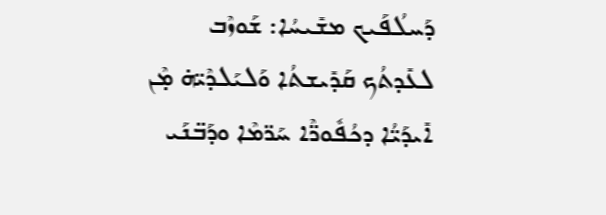ܕܰܚܠܳܦܰܝܟ ܡܫܺܝܚܳܐ: ܫܰܘܙܶܒ ܠܥܺܕܬܳܟ ܩܰܕܺܝܫܬܳܐ ܘܰܠܝܰܠܕܶܝ̈ܗ̇ ܡ̣ܶܢ ܐܺܝܕܰܝ̈ܳܐ ܕܟܳܦܽܘܪ̈ܶܐ ܚܰܪ̈ܡܶܐ ܘܕܰܒ̈ܢܰܝ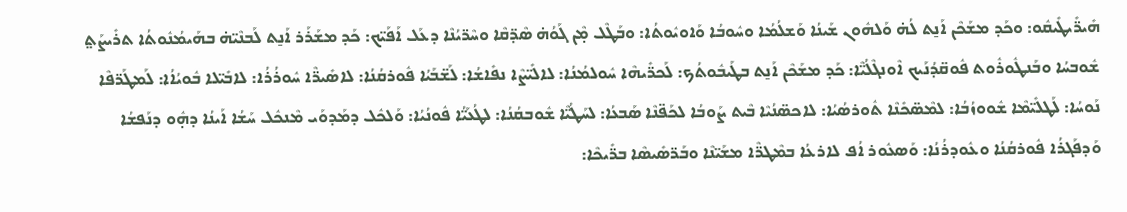ܗܺܝܪ̈ܺܝܛܺܝܩܽܘ: ܘܟܰܕ ܡܫܰܟܶܢ ܐܰܢ̱ܬ ܠܳܗ̇ ܘܰܠܗܽܘܢ ܫܰܝܢܳܐ ܘܰܫܠܳܡܳܐ ܘܚܽܘܒܳܐ ܘܰܐܘܝܽܘܬܳܐ: ܘܒܰܛܶܠ ܡ̣ܶܢ ܓܰܘܳܗ̇ ܣܶܕ̈ܩܶܐ ܘܚܶܪ̈ܝܳܢܶܐ ܕܥܰܠ ܐܰܦܰܝ̈ܟ: ܟܰܕ ܡܫܰܪܰܪ ܐܰܢ̱ܬ ܠܰܒܢܶܝ̈ܗ̇ ܒܗܰܝܡܳܢܽܘܬܳܐ ܬܪܺܝܨܰܬ݀ ܫܽܘܒܚܳܐ ܘܒܰܢܛܽܘܪܽܘܬ ܦܽܘܩ̈ܕܳܢܰܝܟ ܐܶܘܢܓܶܠܳܝ̈ܶܐ: ܟܰܕ ܡܫܰܟܶܢ ܐܰܢ̱ܬ ܒܛܰܝܒܽܘܬܳܟ: ܠܰܟܪ̈ܺܝܗܶܐ ܚܽܘܠܡܳܢܳܐ: ܠܐܠܺܝ̈ܨܶܐ ܢܦܺܐܫܳܐ: ܠܰܫ̈ܒܰܝܳܐ ܦܽܘܪܩܳܢܳܐ: ܠܐܣܺܝܪ̈ܶܐ ܚܽܘܪܳܪܳܐ: ܠܐܒܺܝ̈ܠܐ ܒܽܘܝܳܐܳܐ: ܠܰܡܛܰܪ̈ܦܶܐ ܢܰܘܚܳܐ: ܠܰܛܠܺܝ̈ܡܶܐ ܫܽܘܘܙܳܒܳܐ: ܠܡܶܣ̈ܟܺܢܶܐ ܬܽܘܪܣܳܝܳܐ: ܠܐܟܣ̈ܢܳܝܶܐ ܒܶܝܬ ܨܰܘܒܳܐ ܠܟܰܦ̈ܢܶܐ ܣܰܒܥܳܐ: ܠܚܰܛܳܝ̈ܶܐ ܫܽܘܒܩܳܢܳܐ: ܠܛܳܥܰܝ̈ܳܐ ܦܽܘܢܳܝܳܐ: ܘܰܠܟܽܠ ܕܡܰܕܘܰܝ ܡܶܢܟܽܠ ܚܰܫܳܐ ܐܰܝܢܳܐ ܕܗ̣ܽܘ ܕܢܰܦܫܳܐ ܘܰܕܦܰܓܪܳܐ ܦܽܘܪܩܳܢܳܐ ܘܥܽܘܕܪܳܢܳܐ: ܘܰܣܥܽܘܪ ܐܳܦ ܠܐܪܥܳܐ ܒܡܶܛܪ̈ܶܐ ܡܫܰܝ̈ܢܶܐ ܘܒܰܪ̈ܣܺܝܣܶܐ ܒܪ̈ܺܝܟܶܐ: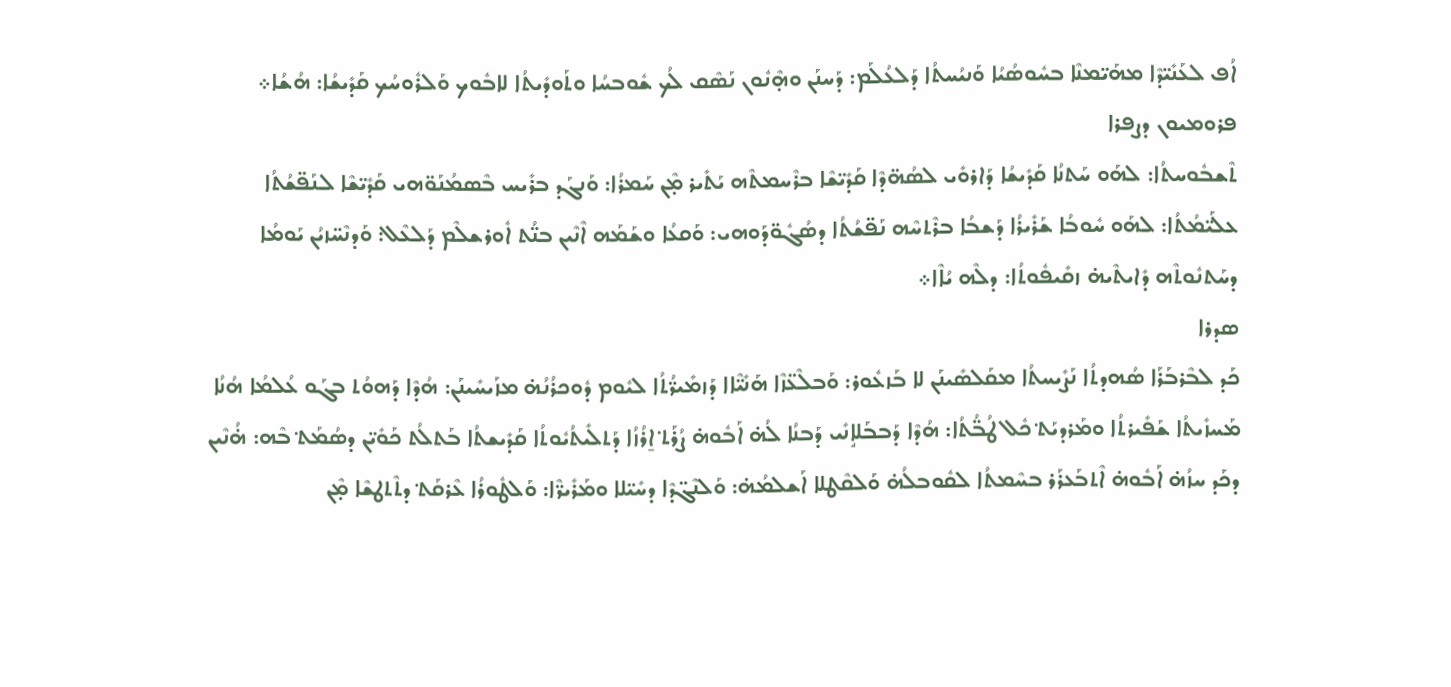ܐܳܦ ܠܥܰܢܺܝ̈ܕܶܐ ܡܗܰܝ̈ܡܢܶܐ ܒܚܽܘܣܳܝܳܐ ܘܰܢܝܳܚܬܳܐ ܕܰܠܥܳܠܰܡ: ܕܰܚܢܰܢ ܘܗ̣ܶܢܽܘܢ ܢܰܣܶܩ ܠܳܟ ܫܽܘܒܚܳܐ ܘܬܰܘܕܺܝܬܳܐ ܠܐܒܽܘܟ ܘܰܠܪܽܘܚܳܟ ܩܰܕܺܝܫܳܐ: ܗܳܫܳܐ܀
ܦܪܘܡܝܘܢ ܕܨܦܪܐ
ܬܶܫܒܽܘܚܬܳܐ: ܠܗܰܘ ܚܰܬܢܳܐ ܩܰܕܺܝܫܳܐ ܕܰܐܪܘܺܝ ܠܣܳܗ̈ܕܶܐ ܩܰܕܺܝ̈ܫܶܐ ܒܪܶܚܡܬܶܗ ܝܰܬܺܝܪ ܡ̣ܶܢ ܚܰܡܪܳܐ: ܘܰܢܓܰܕ ܒܪܺܝܚ ܒܶܣܡܳܢܰܘ̈ܗܝ ܩܰܕܺܝ̈ܫܶܐ ܠܢܰܦ̈ܫܳܬܳܐ ܥܠܰܝ̈ܡܳܬܳܐ: ܠܗܰܘ ܚܽܘܒܳܐ ܫܰܪܺܝܪܳܐ ܕܰܫܒܳܐ ܒܪܶܬܚܶܗ ܢܰܦ̈ܫܳܬܳܐ ܕܣܳܓܽܘ̈ܕܰܘܗܝ: ܘܰܩܥܳܐ ܘܫܰܡܰܗ ܐܶܢܶܝܢ ܒܢ̈ܳܬ ܐܽܘܪܫܠܶܡ ܕܰܠܥܶܠ: ܘܰܕܢܶܚ̈ܙܝܳܢ ܝܰܘܡܳܐ ܕܚܰܬܢܽܘܬܶܗ ܕܺܐܝܬܶܝܗ̇ ܙܩܺܝܦܽܘܬܳܐ: ܕܠܶܗ ܝܳܐܶܐ܀
ܣܕܪܐ
ܟܰܕ ܠܒܶܪܒܰܪܰܐ ܣܳܗܕܬܳܐ ܢܰܨܺܝܚܬܳܐ ܡܩܰܠܣܺܝܢܰܢ ܠܐ ܒܰܙܥܽܘܪ: ܘܰܒܠܶܥ̈ܙܶܐ ܗܰܢܺܝ̈ܶܐܐ ܕܰܙܡܺܝܪ̈ܳܬܳܐ ܠܝܽܘܡ ܕܽܘܟܪܳܢܳܗ̇ ܡܙܰܝܚܺܝܢܰܢ: ܗܳܕܶܐ ܕܰܗܘܳܬ ܒܓܰܘ ܥܳܠܡܳܐ ܗܳܢܳܐ ܡܰܚܙܺܝܬܳܐ ܫܰܦܺܝܪܬܳܐ ܘܡܰܪܕܝܰܬ݀ ܟܽܠ ܛܳܒ̈ܳܬܳܐ: ܗܳܕܶܐ ܕܰܒܒܰܠܐܱܢܺܝ ܕܰܒܢܳܐ ܠܳܗ̇ ܐܰܒܽܘܗ̇ ܨܳܪܰܬ݀ ܐ̱ܪܳܙܳܐ ܕܰܬܠܺܝܬܳܝܽܘܬܳܐ ܩܰܕܺܝܫܬܳܐ ܒܰܬܠܳܬ ܟܰܘܺܝ̈ܢ ܕܣܳܡܰܬ݀ ܒܶܗ: ܗ̇ܳܢܶܝܢ ܕܟܰܕ ܚܙܳܗ̇ ܐܰܒܽܘܗ̇ ܐܶܬܒܰܥܪܰܪ ܒܚܶܡܬܳܐ ܠܩܽܘܒܠܳܗ̇ ܘܰܠܩܶܛܠܐ ܐܰܫܠܡܳܗ̇: ܘܰܠܢܶܓ̈ܕܶܐ ܕܚܺܝ̈ܠܐ ܘܡܰܪܺܝܪ̈ܶܐ: ܘܰܠܛܽܘܪܳܐ ܥܶܪܩܰܬ݀ ܕܬܶܬܛܫܶܐ ܡ̣ܶܢ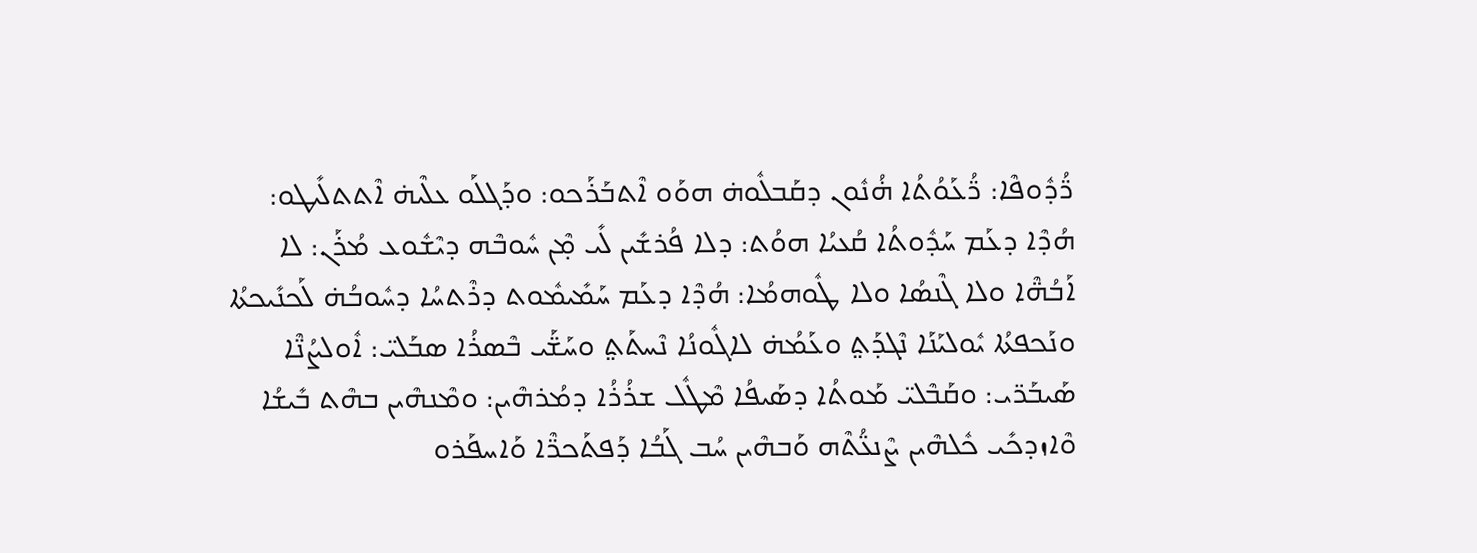ܪ̈ܳܕܽܘܦܶܐ: ܪ̈ܳܥܰܘܳܬܳܐ ܗ̇ܳܢܽܘܢ ܕܩܰܒܠܽܘܗ̇ ܗܘܰܘ ܐܶܬܒܰܪܰܟܘ: ܘܕܰܓܠܰܘ ܥܠܶܝܗ̇ ܐܶܬܬܠܺܝܛܘ: ܗܳܕܶܐ ܕܥܰܡ ܚܰܕܽܘܬܳܐ ܩܳܥܝܳܐ ܗܘܳܬ: ܕܠܐ ܦܳܪܫܺܝܢ ܠܺܝ ܡ̣ܶܢ ܚܽܘܒܶܗ ܕܝܶܫܽܘܥ ܡܳܪܰܢ: ܠܐ ܐܰܒܳܗ̈ܶܐ ܘܠܐ ܓܶܢܣܳܐ ܘܠܐ ܛܽܘܗܡܳܐ: ܗܳܕܶܐ ܕܥܰܡ ܚܰܡܺܝܡܽܘܬ ܕܪܶܬܚܳܐ ܕܚܽܘܒܳܗ̇ ܠܰܟܢܺܝܟܬܳܐ ܘܢܰܟܦܬܳܐ ܝܽܘܠܝܰܢܰܐ ܢܶܓܕܰܬ݀ ܘܥܰܡܳܗ̇ ܠܐܓܽܘܢܳܐ ܢܶܚܬܰܬ݀ ܘܚܰܫ̈ܰܝ ܒܶܣܪܳܐ ܣܒܰܠܝ̈: ܐܽܘܠܨܳܢ̈ܶܐ ܣܰܝܒܰܪ̈ܝ: ܘܩܰܒܶܠܝ̈ ܡܰܘܬܳܐ ܕܣܰܝܦܳܐ ܡܶܛܽܠ ܫܪܳܪܳܐ ܕܡܳܪܗܶܝܢ: ܘܡܶܢܗܶܝܢ ܒܗܶܬ ܒܺܝܫܳܐ ܘܶܐܙܕܟܺܝ ܟܽܠܗܶܝܢ ܨܶܢܥ̈ܳܬܶܗ ܘܰܒܗܶܝܢ ܚܳܒ ܓܰܒܳܐ ܕܰܦܬܰܟܪ̈ܶܐ ܘܰܐܚܦܰܪܘ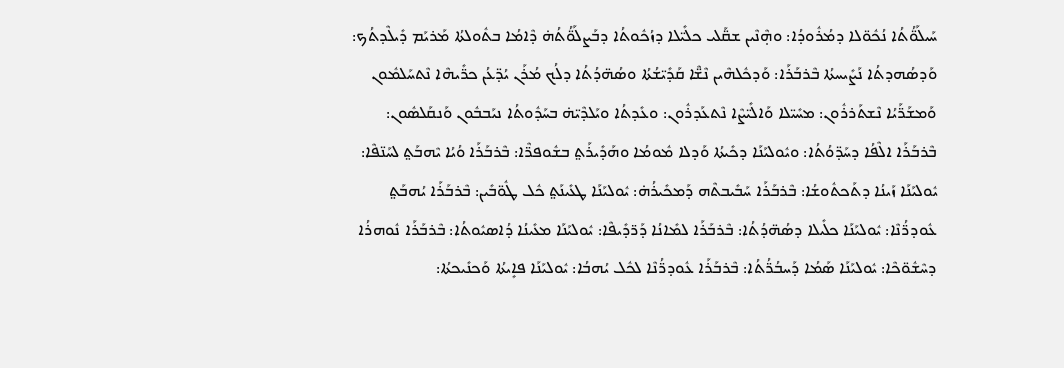ܚܰܝܠܰܘ̈ܳܬܳܐ ܢܳܟܽܘ̈ܠܐ ܕܡܳܪܽܘܕܳܐ: ܘܗ̣ܶܢܶܝܢ ܫܩ̈ܰܠܝ ܟܠܺܝ̈ܠܐ ܕܙܳܟܽܘܬܳܐ ܕܒܰܨܠܰܘ̈ܳܬܳܗ̇ ܕܶܐܡܳܐ ܒܬܽܘܠܬܳܐ ܡܰܪܝܰܡ ܕܺܝܠܶܕܬܳܟ: ܘܰܕܣܳܗܕܬܳܐ ܢܰܨܺܝܚܬܳܐ ܒܶܪܒܰܪܰܐ: ܘܰܕܟܽܠܗܶܝܢ ܢܶܫ̈ܶܐ ܩܰܕܺܝ̈ܫܳܬܳܐ ܘܣܳܗ̈ܕܳܬܳܐ ܕܠܳܟ ܡܳܪܰܢ ܝܳܕ̈ܥܳܢ ܟܪ̈ܺܝܗܶܐ ܢܶܬܚܰܠܡܽܘܢ ܘܰܡܫܰܪ̈ܰܝܳܐ ܢܶܫܬܰܪܪܽܘܢ: ܡܚܺܝ̈ܠܐ ܘܰܐܠܺܝ̈ܨܶܐ ܢܶܬܥܰܕܪܽܘܢ: ܘܥܺܕܬܳܐ ܘܝܰܠܕܶܝ̈ܗ̇ ܒܚܰܕܽܘܬܳܐ ܢܝܰܒܒܽܘܢ ܘܰܢܩܰܠܣܽܘܢ: ܒܶܪܒܰܪܰܐ ܐܠܶܦܳܐ ܕܚܰܕ̈ܘܳܬܳܐ: ܘܝܽܘܠܝܰܢܰܐ ܕܟܺܝܬܳܐ ܘܰܕܠܐ ܡܽܘܡܳܐ ܘܗܰܕܺܝܪܰܬ݀ ܒܫܽܘܦܪ̈ܶܐ: ܒܶܪܒܰܪܰܐ ܘܳܝܳܐ ܝܶܗܒܰܬ݀ ܠܚܰܢ̈ܦܶܐ: ܝܽܘܠܝܰܢܰܐ ܙܰܝܢܳܐ ܕܬܰܟܬܽܘܫܳܐ: ܒܶܪܒܰܪܰܐ ܚܰܒܺܝܒܬܶܗ ܕܰܡܟܺܝܪܳܗ̇: ܝܽܘܠܝܰܢܰܐ ܛܥܺܝܢܰܬ݀ ܟܽܠ ܛܽܘ̈ܒܺܝܢ: ܒܶܪܒܰܪܰܐ ܝܳܗܒܰܬ݀ ܥܽܘܕܪ̈ܳܢܶܐ: ܝܽܘܠܝܰܢܰܐ ܟܠܺܝܠܐ ܕܣܳܗ̈ܕܳܬܳܐ: ܒܶܪܒܰܪܰܐ ܠܡܺܐܢܳܐ ܕܰܪ̈ܕܺܝܦܶܐ: ܝܽܘܠܝܰܢܰܐ ܡܥܺܝܢܳܐ ܕܳܐܣܝܽܘܬܳܐ: ܒܶܪܒܰܪܰܐ ܢܽܘܗܪܳܐ ܕܚܶܫܽܘ̈ܟܶܐ: ܝܽܘܠܝܰܢܰܐ ܣܰܡܳܐ ܕܰܚܒܳܪ̈ܳܬܳܐ: ܒܶܪܒܰܪܰܐ ܥܽܘܕܪ̈ܳܢܶܐ ܠܟܽܠ ܝܳܗܒܳܐ: ܝܽܘܠܝܰܢܰܐ ܦܐܻܝܬܳܐ ܘܰܟܢܺܝܟܬܳܐ: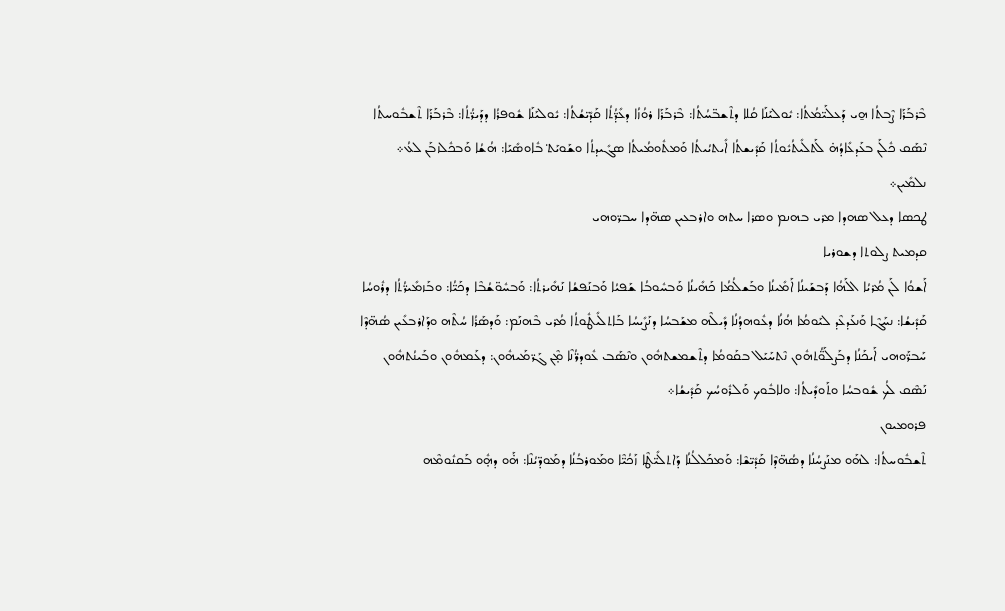ܒܶܪܒܰܪܰܐ ܨܶܒܬܳܐ ܗ̱ܝ ܕܰܥܠܰܝ̈ܡܳܬܳܐ: ܝܽܘܠܝܰܢܰܐ ܩܳܠܐ ܕܬܶܫܒ̈ܚܳܬܳܐ: ܒܶܪܒܰܪܰܐ ܪܘܳܙܳܐ ܕܥܺܕ̈ܳܬܳܐ ܩܰܕܺܝ̈ܫܳܬܳܐ: ܝܽܘܠܝܰܢܰܐ ܫܽܘܦܪܳܐ ܕܕܰܝܪ̈ܳܬܳܐ: ܒܶܪܒܰܪܰܐ ܬܶܫܒܽܘܚܬܳܐ ܢܶܣܰܩ ܟܽܠܰܢ ܒܥܰܕܥܺܐܕܳܗ̇ ܠܰܬܠܺܝܬܳܝܽܘܬܳܐ ܩܰܕܺܝܫܬܳܐ ܐܺܝܬܝܳܝܬܳܐ ܘܰܡܬܽܘܡܳܝܬܳܐ ܣܓܺܝܕܬܳܐ ܘܫܰܘܝܰܬ݀ ܒܽܐܘܣܺܝܰܐ: ܗܳܫܳܐ ܘܰܒܟܽܠܙܒܰܢ ܠܥܳ܀ ܢܠܡܺܝܢ܀
ܛܟܣܐ ܕܥܠ ܣܗܕܐ ܡܪܝ ܒܗܢܡ ܘܣܪܐ ܚܬܗ ܘܐܪܒܥܝܢ ܣܗ̈ܕܐ ܚܒܪ̈ܘܗܝ
ܩܕܡܝܬ ܨܠܘܬܐ ܕܫܘܪܝܐ
ܐܰܫܘܳܐ ܠܰܢ ܡܳܪܝܳܐ ܐܠܰܗܳܐ ܕܰܒܫܰܝܢܳܐ ܐܰܡܺܝܢܳܐ ܘܒܰܫܠܳܡܳܐ ܟܰܗܺܝܢܳܐ ܘܰܒܚܽܘܒܳܐ ܫܰܦܝܳܐ ܘܰܒܢܰܦܫܳܐ ܢܰܗܺܝܪܬܳܐ: ܘܰܒܚܽܘ̈ܫܳܒܶܐ ܕܟܰܝ̈ܳܐ: ܘܒܰܙܡܺܝܪ̈ܳܬܳܐ ܕܪܽܘܚܳܐ ܩܰܕܺܝܫܳܐ: ܢܚܰܓܶܐ ܘܰܢܥܰܕܥܶܕ ܠܝܰܘܡܳܐ ܗܳܢܳܐ ܕܥܽܘܗܕܳܢܳܐ ܕܺܝܠܶܗ ܡܫܰܒܚܳܐ ܕܢܰܨܺܝܚܳܐ ܒܰܐܬܠܺܝܛܽܘܬܳܐ ܡܳܪܝ ܒܶܗܢܰܡ: ܘܰܕܣܰܪܳܐ ܚܳܬܶܗ ܘܕܰܐܪܒܥܺܝܢ ܣܳܗ̈ܕܶܐ ܚܰܒܪ̈ܰܘܗܝ ܐܰܝܟܰܢܳܐ ܕܒܰܨܠܰܘ̈ܳܬܗܽܘܢ ܢܶܬܚܰܝܰܠ ܒܩܰܘܡܳܐ ܕܬܶܫܡܫܬܗܽܘܢ ܘܢܶܣܰܒ ܥܽܘܕܪ̈ܳܢܶܐ ܡ̣ܶܢ ܓܰܪ̈ܡܰܝܗܽܘܢ: ܕܥܰܡܗܽܘܢ ܘܒܰܝܢܳܬܗܽܘܢ ܢܰܣܶܩ ܠܳܟ ܫܽܘܒܚܳܐ ܘܬܰܘܕܺܝܬܳܐ: ܘܠܐܒܽܘܟ ܘܰܠܪܽܘܚܳܟ ܩܰܕܺܝܫܳܐ܀
ܦܪܘܡܝܘܢ
ܬܶܫܒܽܘܚܬܳܐ: ܠܗܰܘ ܡܢܰܨܚܳܢܳܐ ܕܣܳܗ̈ܕܶܐ ܩܰܕܺܝ̈ܫܶܐ: ܘܰܡܟܰܠܠܳܢܳܐ ܕܰܐܬܠܺܝ̈ܛܶܐ ܙܰܟܳܝ̈ܶܐ ܘܡܰܘܪܒܳܢܳܐ ܕܡܰܘܕ̈ܝܳܢܶܐ: ܗ̇ܰܘ ܕܗ̣ܽܘ ܒܰܩܢܽܘܡܶܗ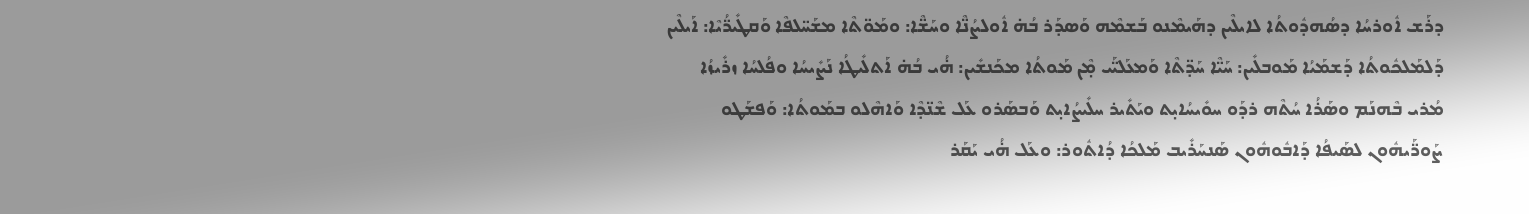ܕܪܰܫ ܐܽܘܪܚܳܐ ܕܣܳܗܕܽܘܬܳܐ ܠܐܝܠܶܝܢ ܕܗܰܝܡܶܢܘ ܒܰܫܡܶܗ ܘܰܣܕܰܪ ܒܳܗ̇ ܐܽܘܠܨܳܢ̈ܶܐ ܘܚܰܫ̈ܶܐ: ܘܡܰܘ̈ܬܶܐ ܡܫܰܚ̈ܠܦܶܐ ܘܰܩܛܺܝܪ̈ܳܝܶܐ: ܐܰܝܠܶܝܢ ܕܰܠܡܰܠܟܽܘܬܳܐ ܕܰܫܡܰܝܳܐ ܡܰܘܒܠܺܝܢ: ܚܰܝ̈ܶܐ ܚܰܕ̈ܬܶܐ ܘܰܡܥܰܠܝ̈ܰܝ ܡ̣ܶܢ ܡܰܘܬܳܐ ܡܟܰܢܫܺܝܢ: ܗ̇ܳܝ ܒܳܗ̇ ܐܰܬܠܺܝܛܳܐ ܢܰܨܺܝܚܳܐ ܘܦܳܠܚܳܐ ܙܪܺܝܙܳܐ ܡܳܪܝ ܒܶܗܢܰܡ ܘܣܰܪܳܐ ܚܳܬܶܗ ܪܕܰܘ ܚܘܺܝܚܳܐܝ̣ܬ ܘܝܰܬܺܝܪ ܚܠܺܝܨܳܐܝ̣ܬ ܘܰܒܣܰܪܘ ܥܰܠ ܫܶܢ̈ܕܶܐ ܘܰܐܗܶܠܘ ܒܡܰܘܬܳܐ: ܘܰܦܫܰܛܘ ܨܰܘܪ̈ܰܝܗܽܘܢ ܠܣܰܝܦܳܐ ܕܰܐܒܽܘܗܽܘܢ ܣܰܢܚܰܪܺܝܒ ܡܰܠܟܳܐ ܕܳܐܬܽܘܪ: ܘܥܰܠ ܗ̇ܳܝ ܝܰܩܰܪ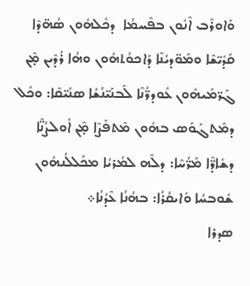ܘܰܐܘܪܶܒ ܐܶܢܽܘܢ ܒܦܶܚܡܳܐ  ܕܟܽܠܗܽܘܢ ܣܳܗ̈ܕܶܐ ܩܰܕܺܝ̈ܫܶܐ ܘܡܰܘ̈ܕܝܳܢܶܐ ܕܰܐܟܘܳܬܗܽܘܢ ܘܗܳܐ ܪܳܕܶܝܢ ܡ̣ܶܢ ܓܰܪ̈ܡܰܝܗܽܘܢ ܥܽܘܕܪ̈ܳܢܶܐ ܠܰܒܢܰܝ̈ܢܳܫܳܐ ܣܢܺܝ̈ܩܶܐ: ܘܟܽܠ ܕܡܶܬܓܰܘܰܣ ܒܗܽܘܢ ܡܶܬܦܰܨܶܐ ܡ̣ܶܢ ܐܽܘܠܨܳܢ̈ܶܐ ܕܫܺܐܕ̈ܶܐ ܡܰܪ̈ܳܚܶܐ: ܕܠܶܗ ܠܡܳܪܝܳܐ ܡܟܰܠܠܳܢܗܽܘܢ ܫܽܘܒܚܳܐ ܘܺܐܝܩܳܪܳܐ: ܒܗܳܢܳܐ ܥܶܕܳܢܳܐ܀
ܣܕܪܐ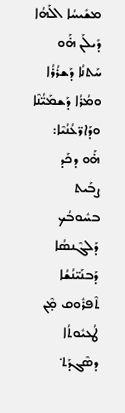ܡܫܺܝܚܳܐ ܐܠܰܗܳܐ ܕܺܝܠܰܢ ܗ̇ܰܘ ܚܰܬܢܳܐ ܕܰܫܪܳܪܳܐ ܘܡܳܪܳܐ ܕܰܫܡܰܝ̈ܳܢܶܐ ܘܕܰܐܪ̈ܥܳܢܳܝܶܐ: ܗ̇ܰܘ ܕܟܰܕ ܨܒܰܝܬ ܒܚܽܘܒܳܟ ܕܰܠܓܶܢܣܳܐ ܕܰܒܢܰܝ̈ܢܳܫܳܐ ܬܶܦܪܽܘܩ ܡ̣ܶܢ ܛܳܥܝܽܘܬܳܐ ܕܣܶܓܕܰܬ݀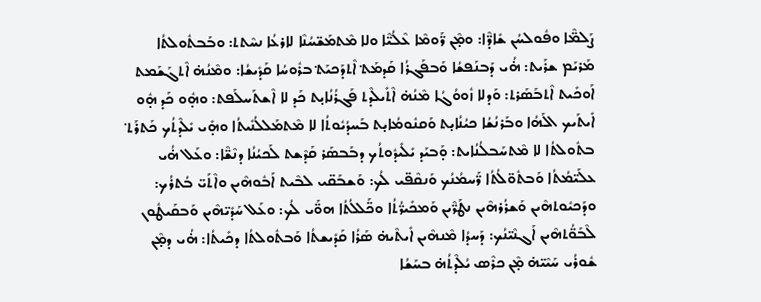ܨܰܠܡ̈ܶܐ ܘܦܽܘܠܚܳܢ ܫܺܐܕ̈ܶܐ: ܘܡ̣ܶܢ ܪ̈ܰܘܡܶܐ ܥܶܠܳܝ̈ܶܐ ܘܠܐ ܡܶܬܡܰܫ̈ܚܳܢܶܐ ܠܐܪܥܳܐ ܢܚܶܬܬ: ܘܒܰܒܬܽܘܠܬܳܐ ܡܰܪܝܰܡ ܫܪܰܝܬ: ܗ̇ܳܝ ܕܰܒܢܰܦܫܳܐ ܘܰܒܦܰܓܪܳܐ ܩܰܕܡܰܬ݀ ܐܶܬܕܰܟܝܰܬ݀ ܒܪܽܘܚܳܐ ܩܰܕܺܝܫܳܐ: ܘܡܶܢܳܗ̇ ܐܶܬܓܰܫܰܡܬ ܐܰܘܟܺܝܬ ܐܶܬܒܰܣܰܪܬ: ܘܰܕܠܐ ܙܽܘܘܳܓܳܐ ܡܶܢܳܗ̇ ܐܶܬܺܝܠܶܕܬ ܦܰܓܪܳܢܳܐܝ̣ܬ ܟܰܕ ܠܐ ܐܶܫܬܰܚܠܰܦܬ: ܘܗ̣ܽܘ ܟܰܕ ܗ̣ܽܘ ܐܺܝܬܰܝܟ ܐܠܰܗܳܐ ܘܒܰܪܢܳܫܳܐ ܟܝܳܢܳܐܝ̣ܬ ܘܰܩܢܽܘܡܳܐܝ̣ܬ ܒܰܚܕܳܝܽܘܬܳܐ ܠܐ ܡܶܬܡܰܠܠܳܢܺܝܬܳܐ ܘܗ̣ܺܝ ܝܺܠܶܕܬܳܟ ܟܰܬܪܰܬ݀ ܒܬܽܘܠܬܳܐ ܠܐ ܡܶܬܚܰܒܠܳܢܳܐܝܬ: ܘ̣ܰܒܝܰܕ ܝܺܠܺܝܕܽܘܬܳܟ ܕܒܰܒܣܰܪ ܩܰܕܶܫܬ ܠܰܟܝܳܢܳܐ ܕܢܶܫ̈ܶܐ: ܘܥܰܠ ܗ̇ܳܝ ܥܠܰܝ̈ܡܳܬܳܐ ܘܰܒܬܽܘ̈ܠܳܬܳܐ ܪ̈ܰܚܡܳܢܳܟ ܘܰܢܩܶܦ̈ܝ ܠܳܟ: ܘܰܫܒܰܩ̈ܝ ܠܒܶܝܬ ܐܰܒܽܘܗܶܝܢ ܘܐܶܬܰܝ̈ ܒܳܬܪܳܟ: ܘܕܰܟܝܽܘܬܗܶܝܢ ܘܰܫܪܳܪܗܶܝܢ ܢܛܰܪ̈ܶܝܢ ܘܰܡܟܺܝܪ̈ܳܬܳܐ ܘܟ̈ܰܠܠܳܬܳܐ ܗܘ̈ܰܝ ܠܳܟ: ܘܥܰܠ ܚܰܕܺܝ̈ܗܶܝܢ ܘܰܒܩܰܝܛܽܘܢ ܠܶܒܰܘ̈ܳܬܗܶܝܢ ܐܰܓܢܶܝ̈ܢܳܟ: ܕܰܚܕܳܐ ܡܶܢܗܶܝܢ ܐܺܝܬܶܝܗ̇ ܣܰܪܳܐ ܩܰܕܺܝܫܬܳܐ ܘܰܒܬܽܘܠܬܳܐ ܕܟܺܝܬܳܐ: ܗ̇ܳܝ ܕܡ̣ܶܢ ܫܽܘܪܳܝ ܚܰܝܶܝ̈ܗ̇ ܡ̣ܶܢ ܟܪܶܣ ܝܳܠܶܕܬܳܗ̇ ܒܚܰܫܳܐ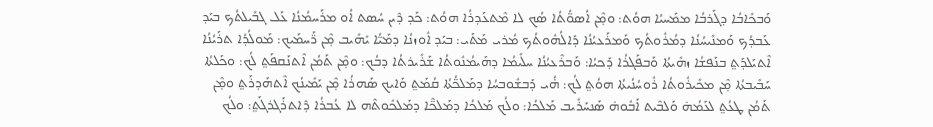ܘܰܒܟܺܐܒܳܐ ܕܓܰܪܒܳܐ ܡܡܰܚܝܳܐ ܗܘܳܬ: ܘܡ̣ܶܢ ܐܳܣܘ̈ܳܬܳܐ ܣܳܟ ܠܐ ܡܶܬܥܰܕܪܳܐ ܗܘܳܬ: ܟܰܕ ܕܶܝܢ ܚܳܣܬ ܐܳܘ ܡܪܰܚܡܳܢܳܐ ܥܰܠ ܓܒܺܝܠܬܳܟ ܒܝܰܕ ܥܰܒܕܳܟ ܘܰܡܢܺܝܚܳܢܳܐ ܕܡܳܪܽܘܬܳܟ ܘܰܡܪܰܥܝܳܢܳܐ ܕܰܐܠܳܗܽܘܬܳܟ ܡܳܪܝ ܡܰܬܰܝ: ܒܝܰܕ ܐܽܘܙܢܳܐ ܕܡܰܝ̈ܳܐ ܝܺܗܺܝܒ ܡ̣ܶܢ ܪ̈ܰܚܡܰܝܟ: ܡܰܘܠܳܕܳܐ ܬܪܰܝܳܢܳܐ ܐܶܬܝܰܠܕܰܬ݀ ܒܢܰܦܫܳܐ ܙܗܺܝܬܳܐ ܘܰܒܦܰܓܪܳܐ ܕܰܟܝܳܐ: ܘܰܒܪܶܥܝܳܢܳܐ ܚܠܺܝܡܳܐ ܕܗܰܝܡܳܢܽܘܬܳܐ ܫܰܪܺܝܪܬܳܐ ܕܒܳܟ: ܘܡ̣ܶܢ ܬܰܡܳܢ ܐܶܬܢܰܩܦܰܬ݀ ܠܳܟ: ܘܟܰܠܬܳܐ ܚܰܒܺܝܒܬܳܐ ܡ̣ܶܢ ܡܟܺܝܪܽܘܬܳܐ ܪܽܘܚܳܢܳܝܬܳܐ ܗܘܳܬ݀ ܠܳܟ: ܗ̇ܳܝ ܕܰܒܫܽܘܒܚܳܐ ܕܡܰܠܟ̈ܳܬܳܐ ܩܳܡܰܬ݀ ܘܰܐܝܟ ܣܰܗܪܳܐ ܡ̣ܶܢ ܝܰܡܺܝܢܳܟ ܐܶܬܗܰܕܪܰܬ݀ ܘܡ̣ܶܢ ܬܰܡܳܢ ܛܥܳܬ݀ ܠܥܰܡܳܗ̇ ܘܰܠܒܶܝܬ ܐܰܒܽܘܗ̇ ܣܰܢܚܰܪܺܝܒ ܡܰܠܟܳܐ: ܘܠܳܟ ܡܰܠܟܳܐ ܕܡܰܠܟ̈ܶܐ ܕܡܰܠܟܽܘܬܶܗ ܠܐ ܥܳܒܪܳܐ ܕܶܐܬܪܰܓܪܓܰܬ݀: ܘܠܳܟ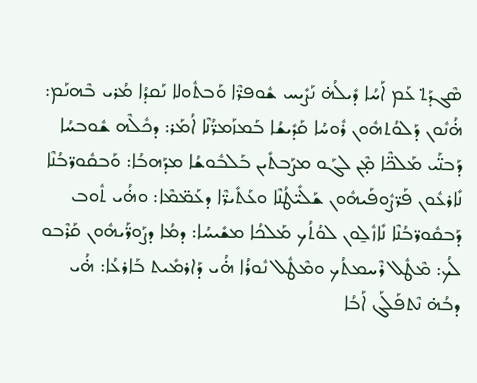ܣܶܓܕܰܬ݀ ܥܰܡ ܐܰܚܳܐ ܕܺܝܠܳܗ̇ ܢܰܨܺܝܚ ܫܽܘܦܪ̈ܶܐ ܘܰܒܬܽܘܠܐ ܢܰܩܕܳܐ ܡܳܪܝ ܒܶܗܢܰܡ: ܗ̇ܳܢܽܘܢ ܕܰܠܘܳܬܗܽܘܢ ܪܽܘܚܳܐ ܩܰܕܺܝܫܳܐ ܒܰܡܙܰܡܪ̈ܳܢܶܐ ܐܳܡܰܪ: ܕܟܽܠܶܗ ܫܽܘܒܚܳܐ ܕܰܒܢ̈ܰܝ ܡܰܠܟ̈ܶܐ ܡ̣ܶܢ ܠܓܰܘ ܡܨܰܒܬܺܝܢ ܒܰܠܒܽܘܫܳܐ ܡܕܰܗܒܳܐ: ܘܰܒܩܽܘܪ̈ܒܳܢܶܐ ܢܺܐܪܥܽܘܢ ܦܰܪ̈ܨܽܘܦܰܝܗܽܘܢ ܫܰܠܺܝ̈ܛܳܢܶܐ ܘܥܰܬܺܝܪ̈ܶܐ ܕܥܰܡ̈ܡܶܐ: ܘܗ̇ܳܝ ܬܽܘܒ ܕܰܒܩܽܘܪ̈ܒܳܢܶܐ ܢܺܐܙܽܠ̱ܘܢ ܠܘܳܬܳܟ ܡܰܠܟܳܐ ܡܫܺܝܚܳܐ: ܕܡܳܐ ܕܨܰܘܪ̈ܰܝܗܽܘܢ ܩܰܪܶܒܘ ܠܳܟ: ܡܶܛܽܠ ܪܶܚܡܬܳܟ ܘܡܶܛܽܠ ܢܽܘܪܳܐ ܗ̇ܳܝ ܕܰܐܪܡܺܝܬ ܒܰܐܪܥܳܐ: ܗ̇ܳܝ ܕܒܳܗ̇ ܢܶܬܦܰܠܰܓ ܐܰܒܳܐ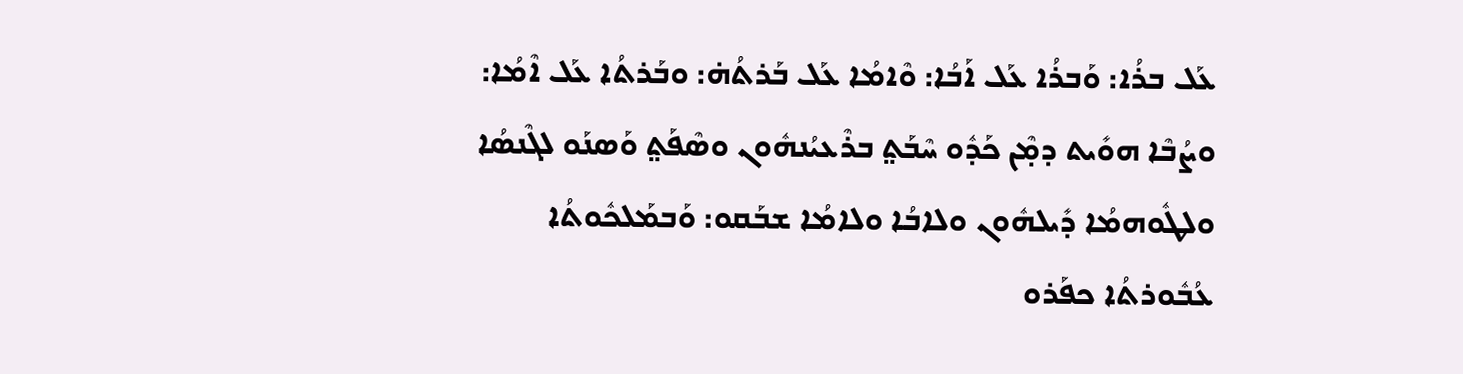ܥܰܠ ܒܪܳܐ: ܘܰܒܪܳܐ ܥܰܠ ܐܰܒܳܐ: ܘܶܐܡܳܐ ܥܰܠ ܒܰܪܬܳܗ̇: ܘܒܰܪܬܳܐ ܥܰܠ ܐܶܡܳܐ: ܘܨܳܒܶܐ ܗܘܺܝܬ ܕܡ̣ܶܢ ܟܰܕܽܘ ܚܶܒܰܬ݀ ܒܪܶܥܝܳܢܗܽܘܢ ܘܣܶܦܰܬ݀ ܘܰܣܢܰܘ ܠܓܶܢܣܳܐ ܘܠܛܽܘܗܡܳܐ ܕܺܝܠܗܽܘܢ ܘܠܐܒܳܐ ܘܠܐܡܳܐ ܫܒܰܩܘ: ܘܰܒܡܰܠܟܽܘܬܳܐ ܥܳܒܽܘܪܬܳܐ ܟܦܰܪܘ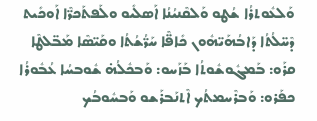ܘܰܠܥܽܘܬܪܳܐ ܫܳܛܘ ܘܰܠܩܶܢܝܳܢܳܐ ܐܰܣܠܺܝܘ ܘܠܰܦܬܰܟܪ̈ܶܐ ܐܰܘܟܺܝܬ ܕܶܚ̈ܠܳܬܳܐ ܕܰܐܒܳܗܰܝ̈ܗܽܘܢ ܟܺܐܦ̈ܶܐ ܚܰܪ̈ܳܫܳܬܳܐ ܘܩܰܝ̈ܣܶܐ ܡܰܒ̈ܠܛܶܐ ܩܪܰܘ: ܒܰܡܓܽܘܫܽܘܬܳܐ ܒܰܙܰܚܘ: ܘܰܒܟܽܠܳܗ̇ ܫܽܘܒܚܳܐ ܥܳܒܽܘܪܳܐ ܟܦܰܪܘ: ܘܰܒܪܶܚܡܬܳܟ ܐܶܬܢܰܒܪܰܫܘ ܘܰܒܚܽܘܒܳܟ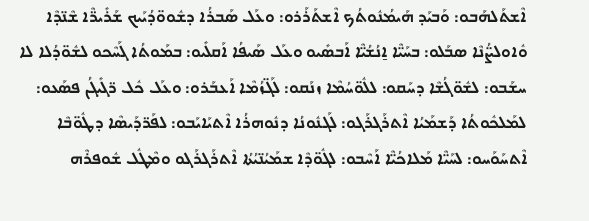ܐܶܫܬܰܠܗܰܒܘ: ܘܰܒܝܰܕ ܗܰܝܡܳܢܽܘܬܳܟ ܐܶܫܬܰܪܰܪܘ: ܘܥܰܠ ܣܰܒܪܳܐ ܕܫܽܘܘ̈ܕܳܝܰܝܟ ܫܰܪܺܝܪ̈ܶܐ ܫܶܢ̈ܕܶܐ ܘܽܐܘܠܨ̈ܳܢܶܐ ܣܒܰܠܘ: ܒܚܰܝ̈ܶܐ ܐ̱ܢܳܫܳܝ̈ܶܐ ܐܰܒܣܺܝܘ ܘܥܰܠ ܣܰܝܦܳܐ ܐܰܩܠܺܝܘ: ܒܡܰܘܬܳܐ ܓܰܚܶܟܘ ܠܫܽܘ̈ܕܳܠܐ ܠܐ ܚܫܰܒܘ: ܠܫܽܘ̈ܓܳܫܶܐ ܕܚܰܩܘ: ܠܠܽܘ̈ܚܳܡܶܐ ܙܢܰܩܘ: ܠܰܓ̈ܙܳܡܶܐ ܐܰܥܒܰܪܘ: ܘܥܰܠ ܟܽܠ ܪ̈ܓܺܝܓܳܢ ܦܣܰܥܘ: ܠܡܰܠܟܽܘܬܳܐ ܕܰܫܡܰܝܳܐ ܐܶܬܪܰܓܪܰܓܘ: ܠܰܓܢܽܘܢܳܐ ܕܢܽܘܗܪܳܐ ܐܶܬܝܰܐܝܰܒܘ: ܠܦܰܪ̈ܕܰܝܣܶܐ ܕܛܽܘ̈ܒܶܐ ܐܶܬܚܰܘܰܚܘ: ܠܚܰܝ̈ܶܐ ܡܰܠܐܟܳܝ̈ܶܐ ܐܰܚܶܒܘ: ܠܓܽܘ̈ܕܶܐ ܫܡܰܝܳܢ̈ܝܳܬܳܐ ܐܶܬܪܰܓܪܰܓܘ ܘܡܶܛܽܠ ܫܽܘܦܪܶܗ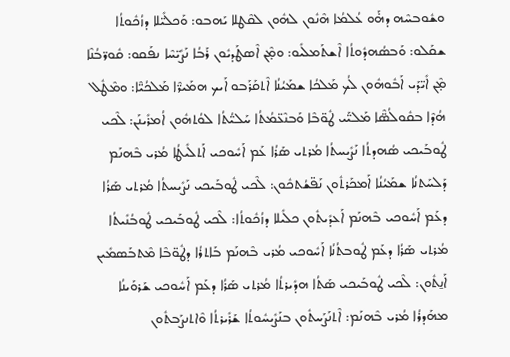ܘܫܽܘܒܚܶܗ ܕܗ̇ܰܘ ܥܳܠܡܳܐ ܗܶܢܽܘܢ ܠܗܽܘܢ ܠܩܶܛܠܐ ܝܰܗܒܘ: ܘܰܟܠܺܝ̈ܠܐ ܕܙܳܟܽܘܬܳܐ ܫܩܰܠܘ: ܘܰܒܣܳܗܕܽܘܬܳܐ ܐܶܫܬܰܡܠܺܝܘ: ܘܡ̣ܶܢ ܐܶܣܛܰܕܝܽܘܢ ܪܰܒܳܐ ܢܰܨܺܝ̈ܚܶܐ ܢܦܰܩܘ: ܩܽܘܪ̈ܒܳܢܶܐ ܡ̣ܶܢ ܐܺܝ̈ܕܰܝ ܐܰܒܽܘܗܽܘܢ ܠܳܟ ܡܰܠܟܳܐ ܫܡܰܝܳܢܳܐ ܐܶܬܩܰܪܰܒܘ ܐܰܝܟ ܗܡܰܝܪ̈ܶܐ ܡܰܠܟܳܝ̈ܶܐ: ܘܡܶܛܽܠ ܗܳܕܶܐ ܒܩܽܘܠܳܣ̈ܶܐ ܡܰܠܝ̈ܰܝ ܛܽܘ̈ܒܶܐ ܘܰܒܢܶܥ̈ܡܳܬܳܐ ܚܰܠܝ̈ܳܬܳܐ ܠܘܳܬܗܽܘܢ ܐܳܡܪܺܝܢܰܢ: ܠܶܟܝ ܛܽܘܒܰܝܟܝ ܣܳܗܕܬܳܐ ܢܰܨܺܝܚܬܳܐ ܡܳܪܬܝ ܣܰܪܳܐ ܥܰܡ ܐܰܚܽܘܟܝ ܐܰܬܠܺܝܛܳܐ ܡܳܪܝ ܒܶܗܢܰܡ ܕܰܠܚܰܬܢܳܐ ܫܡܰܝܳܢܳܐ ܐܰܡܟܰܪܬܽܘܢ ܢܰܦ̈ܫܳܬܟܽܘܢ: ܠܶܟܝ ܛܽܘܒܰܝܟܝ ܢܰܨܺܝܚܬܳܐ ܡܳܪܬܝ ܣܰܪܳܐ ܕܥܰܡ ܐܰܚܽܘܟܝ ܒܶܗܢܰܡ ܐܰܥܕܺܝܬܽܘܢ ܟܠܺܝܠܐ ܕܙܳܟܽܘܬܳܐ: ܠܶܟܝ ܛܽܘܒܰܝܟܝ ܛܽܘܒܳܢܺܝܬܳܐ ܡܳܪܬܝ ܣܰܪܳܐ ܕܥܰܡ ܛܽܘܒܬܳܢܳܐ ܐܰܚܽܘܟܝ ܡܳܪܝ ܒܶܗܢܰܡ ܒܰܐܬܪܳܐ ܕܛܽܘ̈ܒܶܐ ܡܶܬܒܰܣܡܺܝܢ ܐܰܢ̱ܬܽܘܢ: ܠܶܟܝ ܛܽܘܒܰܝܟܝ ܣܰܬܳܐ ܗܕܺܝܪܬܳܐ ܡܳܪܬܝ ܣܰܪܳܐ ܕܥܰܡ ܐܰܚܽܘܟܝ ܫܰܪܘܰܝܢܳܐ ܡܗܰܕܪܳܐ ܡܳܪܝ ܒܶܗܢܰܡ: ܐܶܬܢܰܨܰܚܬܽܘܢ ܒܢܰܨܺܝܚܽܘܬܳܐ ܫܰܪܺܝܪܬܳܐ ܘܶܐܬܢܨܰܒܬܽܘܢ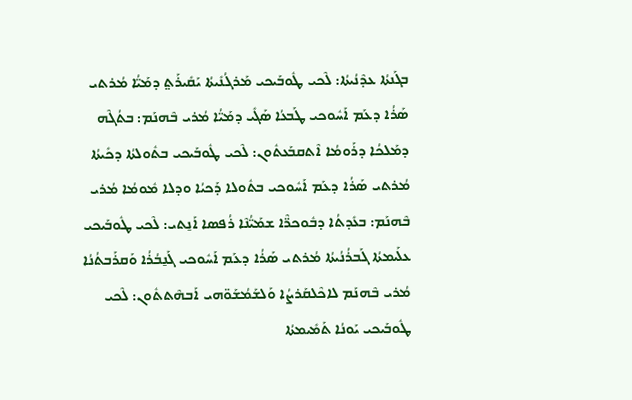ܒܓܰܢܬܳܐ ܥܕܶܢܳܝܬܳܐ: ܠܶܟܝ ܛܽܘܒܰܝܟܝ ܡܰܪܓܳܢܺܝܬܳܐ ܝܰܩܺܝܪܰܬ݀ ܕܡܰܝ̈ܳܐ ܡܳܪܬܝ ܣܰܪܳܐ ܕܥܰܡ ܐܰܚܽܘܟܝ ܛܰܒܥܳܐ ܣܰܓܺܝ ܕܡܰܝ̈ܳܐ ܡܳܪܝ ܒܶܗܢܰܡ: ܒܬܳܓܶܗ ܕܡܰܠܟܳܐ ܕܪܰܘܡܳܐ ܐܶܬܩܒܰܥܬܽܘܢ: ܠܶܟܝ ܛܽܘܒܰܝܟܝ ܒܬܽܘܠܬܳܐ ܕܟܺܝܬܳܐ ܡܳܪܬܝ ܣܰܪܳܐ ܕܥܰܡ ܐܰܚܽܘܟܝ ܒܬܽܘܠܐ ܕܰܟܝܳܐ ܘܕܠܐ ܡܽܘܡܳܐ ܡܳܪܝ ܒܶܗܢܰܡ: ܒܥܺܕܬܳܐ ܕܒܽܘܟܪ̈ܶܐ ܫܡܰܝ̈ܳܢܶܐ ܪܳܦܣܐ ܐܰܢ̱ܬܝ: ܠܶܟܝ ܛܽܘܒܰܝܟܝ ܥܠܰܝܡܬܳܐ ܓܰܒܪܳܢܳܝܬܳܐ ܡܳܪܬܝ ܣܰܪܳܐ ܕܥܰܡ ܐܰܚܽܘܟܝ ܓܰܢ̱ܒܳܪܳܐ ܘܰܩܪܰܒܬܳܢܳܐ ܡܳܪܝ ܒܶܗܢܰܡ ܠܐܟܶܠܩܰܪܨܳܐ ܘܰܠܫܰܡܳܫܰܘ̈ܗܝ ܐܰܒܗܶܬܬܽܘܢ: ܠܶܟܝ ܛܽܘܒܰܝܟܝ ܝܰܘܢܳܐ ܬܰܡܺܝܡܬܳܐ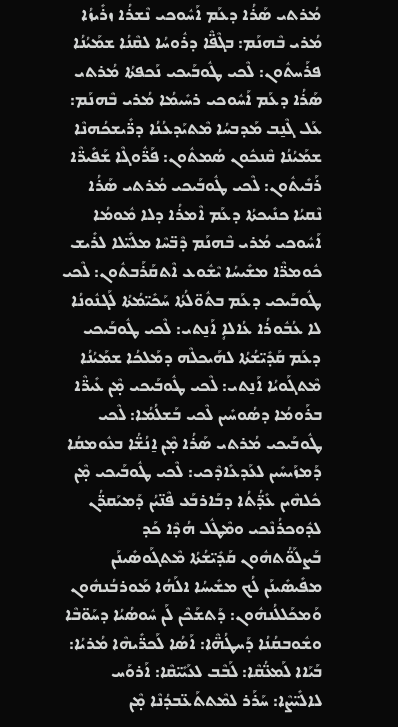ܡܳܪܬܝ ܣܰܪܳܐ ܕܥܰܡ ܐܰܚܽܘܟܝ ܢܶܫܪܳܐ ܙܪܺܝܙܳܐ ܡܳܪܝ ܒܶܗܢܰܡ: ܒܓܶܦ̈ܶܐ ܕܪܽܘܚܳܐ ܠܩܶܢܳܐ ܫܡܰܝܳܢܳܐ ܦܪܰܚܬܽܘܢ: ܠܶܟܝ ܛܽܘܒܰܝܟܝ ܢܰܟܦܬܳܐ ܡܳܪܬܝ ܣܰܪܳܐ ܕܥܰܡ ܐܰܚܽܘܟܝ ܪܚܺܝܡܳܐ ܡܳܪܝ ܒܶܗܢܰܡ: ܥܰܠ ܓܶܢ̱ܒ ܡܰܕܒܚܳܐ ܡܶܬܝܰܕܥܳܢܳܐ ܕܪ̈ܺܝܫܟܳܗܢܶܐ ܫܡܰܝܳܢܳܐ ܩܶܢܟܽܘܢ ܣܳܡܬܽܘܢ: ܦܰܪ̈ܽܘܓܶܐ ܫܰܦܺܝܪ̈ܶܐ ܪܰܒܺܝܬܽܘܢ: ܠܶܟܝ ܛܽܘܒܰܝܟܝ ܡܳܪܬܝ ܣܰܪܳܐ ܢܶܩܝܳܐ ܟܢܺܝܟܬܳܐ ܕܥܰܡ ܐܶܡܪܳܐ ܕܠܐ ܡܽܘܡܳܐ ܐܰܚܽܘܟܝ ܡܳܪܝ ܒܶܗܢܰܡ ܕܶܒ̈ܚܶܐ ܡܠܺܝ̈ܠܐ ܠܪܺܝܫ ܟܽܘܡܪ̈ܶܐ ܡܫܺܝܚܳܐ ܝܶܫܽܘܥ ܐܶܬܩܰܪܰܒܬܽܘܢ: ܠܶܟܝ ܛܽܘܒܰܝܟܝ ܕܥܰܡ ܒܬܽܘ̈ܠܳܬܳܐ ܚܰܟܺܝ̈ܡܳܬܳܐ ܠܰܓܢܽܘܢܳܐ ܠܐ ܥܳܒܽܘܪܳܐ ܥܳܐܠܐܴ ܐܰܢ̱ܬܝ: ܠܶܟܝ ܛܽܘܒܰܝܟܝ ܕܥܰܡ ܩܰܕܺܝ̈ܫܳܬܳܐ ܠܗܰܝܟܠܶܗ ܕܡܰܠܟܳܐ ܫܡܰܝܳܢܳܐ ܡܶܬܓܰܘܝܳܐ ܐܰܢ̱ܬܝ: ܠܶܟܝ ܛܽܘܒܰܝܟܝ ܡ̣ܶܢ ܥܺܝܪ̈ܶܐ ܒܪܰܘܡܳܐ ܕܣܳܘܚܺܝܢ ܠܶܟܝ ܒܰܫܠܳܡܳܐ: ܠܶܟܝ ܛܽܘܒܰܝܟܝ ܡܳܪܬܝ ܣܰܪܳܐ ܡ̣ܶܢ ܐ̱ܢܳܫ̈ܳܐ ܒܥܽܘܡܩܳܐ ܕܰܡܙܰܝܚܺܝܢ ܠܥܰܕܥܺܐܕܶܟܝ: ܠܶܟܝ ܛܽܘܒܰܝܟܝ ܡ̣ܶܢ ܟܽܠܗܶܝܢ ܥܺܕ̈ܳܬܳܐ ܕܒܰܐܪܒܰܥ ܦܶܢ̈ܝܳܢ ܕܰܡܝܰܩܪ̈ܳܢ ܠܕܽܘܟܪܳܢܶܟܝ ܘܡܶܛܽܠ ܗܳܕܶܐ ܟܰܕ ܒܰܨܠܰܘ̈ܳܬܗܽܘܢ ܩܰܕܺܝ̈ܫܳܬܳܐ ܡܶܬܓܰܘܣܺܝܢܰܢ ܡܦܺܝܣܺܝܢܰܢ ܠܳܟ ܡܫܺܝܚܳܐ ܐܠܰܗܳܐ ܡܰܘܪܒܳܢܗܽܘܢ ܘܰܡܟܰܠܠܳܢܗܽܘܢ: ܕܰܬܫܰܟܶܢ ܠܰܢ ܚܽܘܣܳܝܳܐ ܕܚܰܘ̈ܒܶܐ ܘܫܽܘܒܩܳܢܳܐ ܕܰܚܛܳܗ̈ܶܐ: ܐܰܣܳܐ ܠܰܟܪ̈ܺܝܗܶܐ ܡܳܪܝܳܐ: ܒܰܝܰܐܐ ܠܰܡܥ̈ܳܩܶܐ: ܠܰܒܶܒ ܠܥܰܝܺܝ̈ܩܶܐ: ܐܰܪܘܰܚ ܠܐܠܺܝ̈ܨܶܐ: ܚܰܪܰܪ ܠܡܶܬܬܰܥ̈ܒܕܳܢܶܐ ܡ̣ܶܢ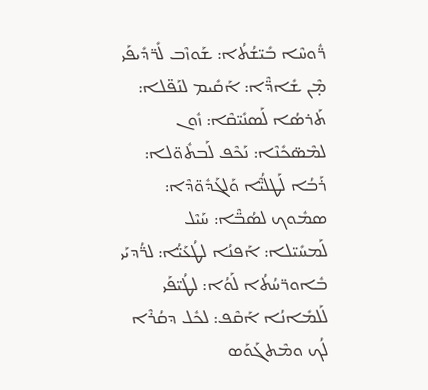ܪ̈ܽܘܚܶܐ ܒܺܝ̈ܫܳܬܳܐ: ܫܰܘܙܶܒ ܠܺܪ̈ܕܺܝܦܰܝ ܡ̣ܶܢ ܫܺܐܕ̈ܶܐ: ܐܰܩܺܝܡ ܠܢܰܦ̈ܠܐ: ܬܰܪܣܳܐ ܠܰܣܢܺܝ̈ܩܶܐ: ܙܽܘܢ ܠܡܶܣ̈ܟܺܢܶܐ: ܢܰܟܶܦ ܠܰܒܬܽܘ̈ܠܐ: ܪܰܒܳܐ ܠܰܛܠܳܝ̈ܶܐ ܘܰܠܓܰܕܽܘ̈ܕܶܐ: ܣܡܽܘܟ ܠܣܳܒ̈ܶܐ: ܚܰܝܶܠ ܠܰܡܚܺܝ̈ܠܐ: ܐܰܦܢܳܐ ܠܛܳܥܰܝ̈ܳܐ: ܠܪ̈ܳܕܝܰܝ ܒܽܐܘܪ̈ܚܳܬܳܐ ܠܰܘܳܐ: ܠܛܳܝ̈ܦܰܝ ܠܰܠܡܺܐܢܳܐ ܐܰܩܶܦ: ܠܟܽܠ ܕܩܳܪܶܐ ܠܳܟ ܘܡܶܬܓܰܘܰܣ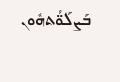ܒܰܨܠܰܘ̈ܳܬܗܽܘܢ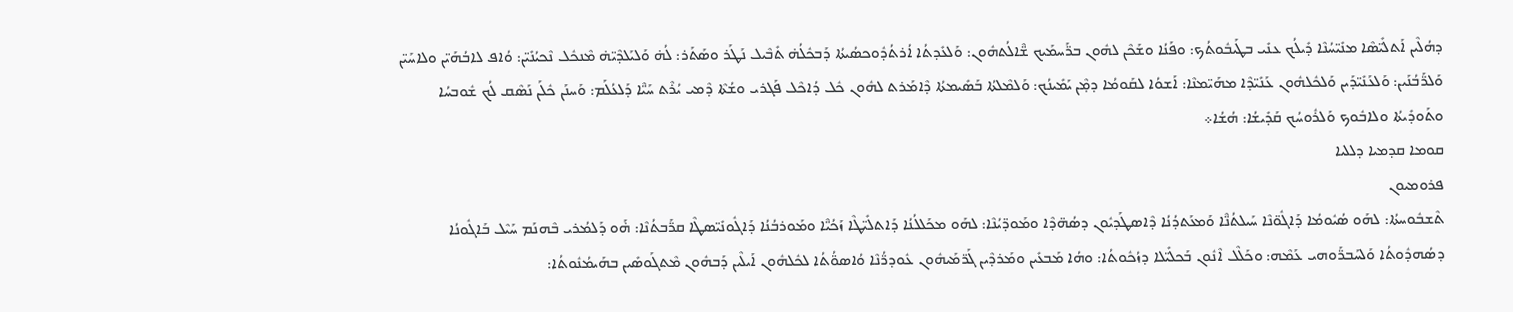ܕܗܳܠܶܝܢ ܐܰܬܠܺܝ̈ܣܶܐ ܡܢܺܝ̈ܚܳܢܶܐ ܕܺܝܠܳܟ ܥܢܺܝ ܒܛܰܝܒܽܘܬܳܟ: ܘܦܰܢܳܐ ܘܫܰܟܶܢ ܠܗܽܘܢ ܒܪ̈ܰܚܡܰܝܟ ܫ̈ܶܐܠܳܬܗܽܘܢ: ܘܰܠܥܺܕܬܳܐ ܐܳܪܬܳܕܽܘܟܣܳܝܬܳܐ ܕܰܒܟܽܠܳܗ̇ ܬܺܒܶܝܠ ܢܰܛܰܪ ܘܣܰܬܰܪ: ܠܳܗ̇ ܘܰܠܝܰܠܕܶܝ̈ܗ̇ ܡܶܢܟܽܠ ܢܶܟܝܳܢܺܝ̈ܢ: ܘܳܐܦ ܠܐܒܳܗܰܝ̈ܢ ܘܠܐܚܰܝ̈ܢ ܘܰܠܪ̈ܰܒܳܢܰܝܢ: ܘܰܠܥܰܢܺܝ̈ܕܰܝܢ ܘܰܠܟܽܠܗܽܘܢ ܥܰܢܺܝ̈ܕܶܐ ܡܗܰܝ̈ܡܢܶܐ: ܐܰܫܘܳܐ ܠܩܰܘܡܳܐ ܕܡ̣ܶܢ ܝܰܡܺܝܢܳܟ: ܘܰܠܡܶܠܬܳܐ ܒܰܣܺܝܡܬܳܐ ܕܶܐܡܰܪܬ ܠܗܽܘܢ ܟܽܠ ܕܳܐܟܶܠ ܦܰܓܪܝ ܘܫܳܬܶܐ ܕܶܡܝ ܝܳܪܶܬ ܚܰܝ̈ܶܐ ܕܰܠܥܳܠܰܡ: ܘܰܚܢܰܢ ܟܽܠܰܢ ܢܰܣܶܩ ܠܳܟ ܫܽܘܒܚܳܐ ܘܬܰܘܕܺܝܬܳܐ ܘܠܐܒܽܘܟ ܘܰܠܪܽܘܚܳܟ ܩܰܕܺܝܫܳܐ: ܗܳܫܳܐ܀
ܩܘܡܐ ܩܕܡܝܐ ܕܠܠܝܐ
ܦܪܘܡܝܘܢ
ܬܶܫܒܽܘܚܬܳܐ: ܠܗܰܘ ܣܳܝܽܘܡܳܐ ܕܰܐܓܽܘ̈ܢܶܐ ܚܰܝܠܬܳܢ̈ܶܐ ܘܰܡܥܰܬܕܳܢܳܐ ܕܶܐܣܛܰܕܝܽܘܢ ܕܣܳܗ̈ܕܶܐ ܘܡܰܘܕ̈ܝܳܢܶܐ: ܠܗܰܘ ܡܟܰܠܠܳܢܳܐ ܕܰܐܬܠܺܝ̈ܛܶܐ ܙܰܟܳܝ̈ܶܐ ܘܡܰܘܪܒܳܢܳܐ ܕܰܐܓܽܘܢܺܝ̈ܣܛܶܐ ܩܪ̈ܰܒܬܳܢܶܐ: ܗ̇ܰܘ ܕܰܠܡܳܪܝ ܒܶܗܢܰܡ ܚܰܝܶܠ ܒܰܐܓܽܘܢܳܐ ܕܣܳܗܕܽܘܬܳܐ ܘܰܠܚܰܒܪ̈ܰܘܗܝ ܥܰܡܶܗ: ܘܟܰܠܶܠ ܐܶܢܽܘܢ ܒܰܟܠܺܝ̈ܠܐ ܕܙܳܟܽܘܬܳܐ: ܘܗܳܐ ܡܰܒܥܺܝܢ ܘܡܰܪܕܶܝܢ ܓܰܪ̈ܡܰܝܗܽܘܢ ܥܽܘܕܪ̈ܳܢܶܐ ܘܳܐܣܘ̈ܳܬܳܐ ܠܟܽܠܗܽܘܢ ܐܰܝܠܶܝܢ ܕܰܒܗܽܘܢ ܡܶܬܓܰܘܣܺܝܢ ܒܗܰܝܡܳܢܽܘܬܳܐ: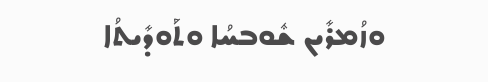ܘܙܳܡܪܺܝܢ ܫܽܘܒܚܳܐ ܘܬܰܘܕܺܝܬܳܐ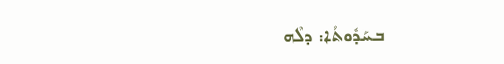ܒܚܰܕܽܘܬܳܐ: ܕܠܶܗ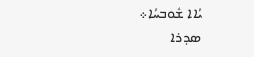ܝܳܐܐ ܫܽܘܒܚܳܐ܀
ܣܕܪܐ